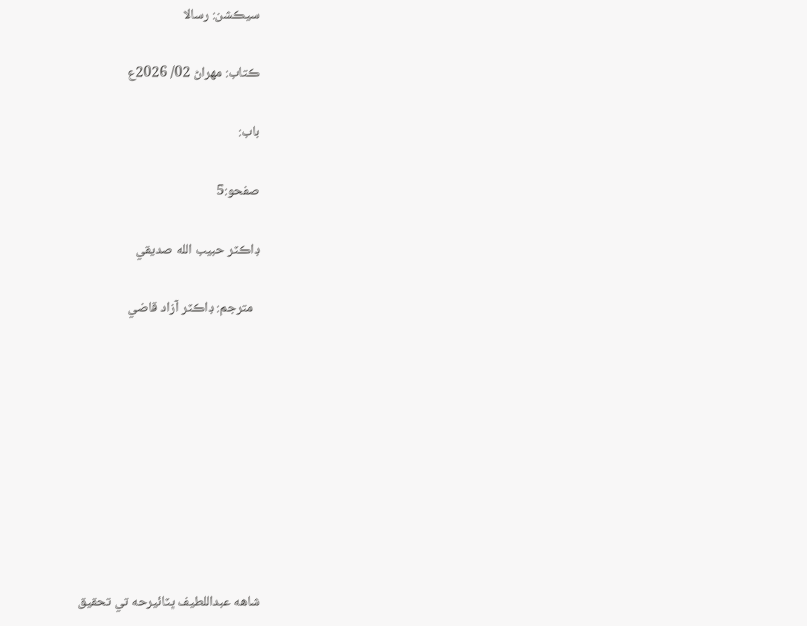سيڪشن: رسالا

ڪتاب: مهراڻ 02/ 2026ع

باب:

صفحو:5

ڊاڪٽر حبيب الله صديقي

  مترجم: ڊاڪٽر آزاد قاضي









شاهه عبداللطيف ڀٽائيرحه تي تحقيق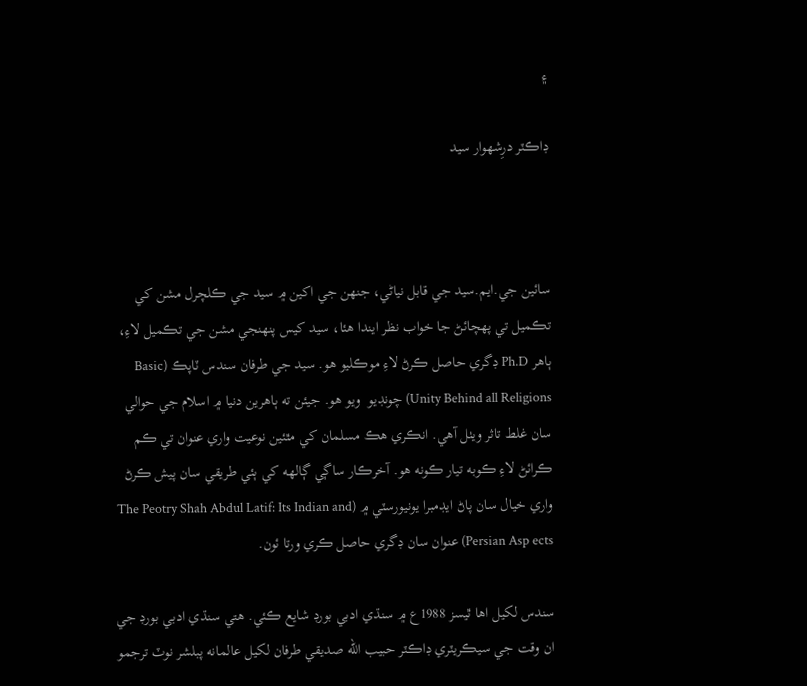۽

ڊاڪٽر درِشهوار سيد



سائين جي.ايم.سيد جي قابل نياڻي، جنھن جي اکين ۾ سيد جي ڪلچرل مشن کي تڪميل تي پھچائڻ جا خواب نظر ايندا هئا، سيد کيس پنھنجي مشن جي تڪميل لاءِ، ٻاهر Ph.D ڊگري حاصل ڪرڻ لاءِ موڪليو هو. سيد جي طرفان سندس ٽاپڪ (Basic Unity Behind all Religions) چونڊيو  ويو هو. جيئن ته ٻاهرين دنيا ۾ اسلام جي حوالي سان غلط تاثر ويٺل آهي. انڪري هڪ مسلمان کي مٿئين نوعيت واري عنوان تي ڪم ڪرائڻ لاءِ ڪوبه تيار ڪونه هو. آخرڪار ساڳي ڳالھه کي ٻئي طريقي سان پيش ڪرڻ واري خيال سان پاڻ ايڊمبرا يونيورسٽي ۾ (The Peotry Shah Abdul Latif: Its Indian and Persian Asp ects) عنوان سان ڊگري حاصل ڪري ورتا ئون.

سندس لکيل اها ٿيسز 1988ع ۾ سنڌي ادبي بورڊ شايع ڪئي. هتي سنڌي ادبي بورڊ جي ان وقت جي سيڪريٽري ڊاڪٽر حبيب الله صديقي طرفان لکيل عالمانه پبلشر نوٽ ترجمو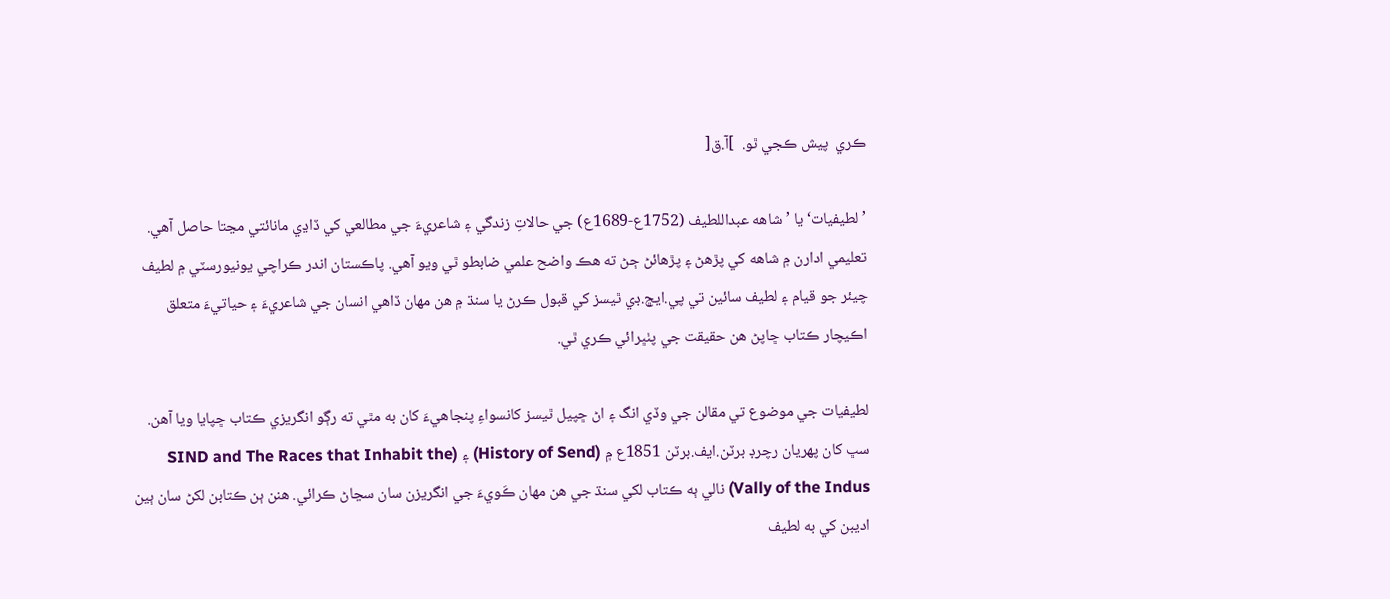ڪري  پيش ڪجي ٿو.  ]آ.ق[

’لطيفيات‘ يا ’شاهه عبداللطيف (1752ع-1689ع) جي حالاتِ زندگي ۽ شاعريءَ جي مطالعي کي ڏاڍي مانائتي مڃتا حاصل آهي. تعليمي ادارن ۾ شاهه کي پڙهڻ ۽ پڙهائڻ ڄڻ ته هڪ واضح علمي ضابطو ٿي ويو آهي. پاڪستان اندر ڪراچي يونيورسٽي ۾ لطيف چيئر جو قيام ۽ لطيف سائين تي پي.ايڇ.ڊي ٿيسز کي قبول ڪرڻ يا سنڌ ۾ هن مھان ڏاهي انسان جي شاعريءَ ۽ حياتيءَ متعلق اڪيچار ڪتاب ڇاپڻ هن حقيقت جي پٺڀرائي ڪري ٿي.

لطيفيات جي موضوع تي مقالن جي وڏي انگ ۽ اڻ ڇپيل ٿيسز کانسواءِ پنجاهيءَ کان به مٿي ته رڳو انگريزي ڪتاب ڇپايا ويا آهن. سڀ کان پھريان رچرڊ برٽن.ايف.برٽن 1851ع ۾ (History of Send) ۽ (SIND and The Races that Inhabit the Vally of the Indus) نالي ٻه ڪتاب لکي سنڌ جي هن مھان ڪَويءَ جي انگريزن سان سڃاڻ ڪرائي. هنن ٻن ڪتابن لکڻ سان ٻين اديبن کي به لطيف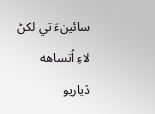سائينءَ تي لکڻ لاءِ اُتساهه ڏياريو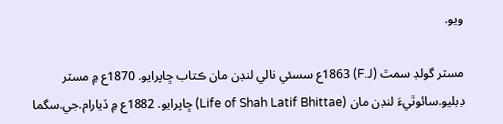ويو.

مسٽر گولڊ سمٿ (F.J) 1863ع سسئي نالي لنڊن مان ڪتاب ڇاپرايو. 1870ع ۾ مسٽر ڊبليو.سائوٿيءَ لنڊن مان (Life of Shah Latif Bhittae) ڇاپرايو. 1882ع ۾ ڏيارام.جي.سگما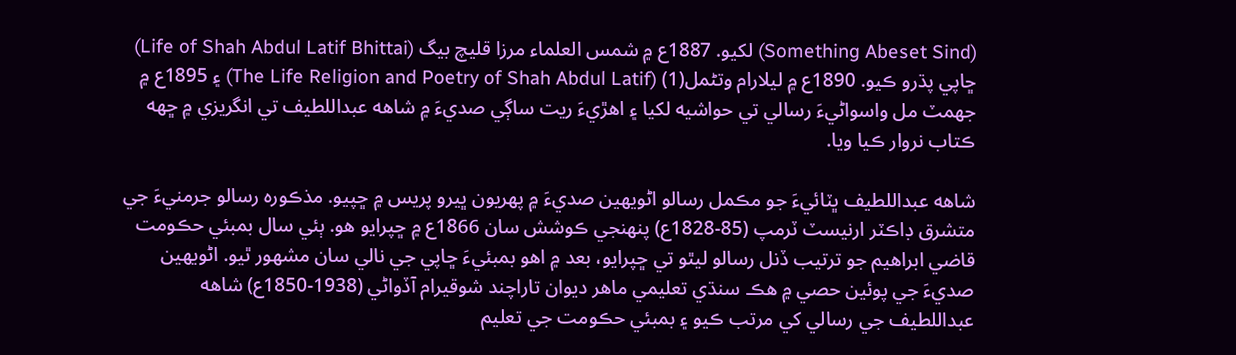(Something Abeset Sind) لکيو. 1887ع ۾ شمس العلماء مرزا قليچ بيگ (Life of Shah Abdul Latif Bhittai) ڇاپي پڌرو ڪيو. 1890ع ۾ ليلارام وتڻمل(1) (The Life Religion and Poetry of Shah Abdul Latif) ۽ 1895ع ۾ جهمٽ مل واسواڻيءَ رسالي تي حواشيه لکيا ۽ اهڙيءَ ريت ساڳي صديءَ ۾ شاهه عبداللطيف تي انگريزي ۾ ڇھه ڪتاب نروار ڪيا ويا.

شاهه عبداللطيف ڀٽائيءَ جو مڪمل رسالو اڻويھين صديءَ ۾ پھريون ڀيرو پريس ۾ ڇپيو. مذڪوره رسالو جرمنيءَ جي متشرق ڊاڪٽر ارنيسٽ ٽرمپ (85-1828ع) پنھنجي ڪوشش سان 1866ع ۾ ڇپرايو هو. ٻئي سال بمبئي حڪومت قاضي ابراهيم جو ترتيب ڏنل رسالو ليٿو تي ڇپرايو، بعد ۾ اهو بمبئيءَ ڇاپي جي نالي سان مشھور ٿيو. اڻويھين صديءَ جي پوئين حصي ۾ هڪ سنڌي تعليمي ماهر ديوان تاراچند شوقيرام آڏواڻي (1938-1850ع) شاهه عبداللطيف جي رسالي کي مرتب ڪيو ۽ بمبئي حڪومت جي تعليم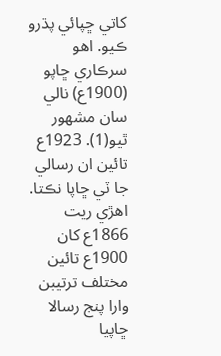کاتي ڇپائي پڌرو ڪيو. اهو سرڪاري ڇاپو (1900ع) نالي سان مشھور ٿيو(1). 1923ع تائين ان رسالي جا ٽي ڇاپا نڪتا. اهڙي ريت 1866ع کان 1900ع تائين مختلف ترتيبن وارا پنج رسالا ڇاپيا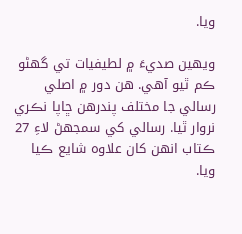ويا.

ويھين صديءَ ۾ لطيفيات تي گهڻو ڪم ٿيو آهي. هن دور ۾ اصلي رسالي جا مختلف پندرهن ڇاپا نڪري نروار ٿيا. رسالي کي سمجهڻ لاءِ 27 ڪتاب انھن کان علاوه شايع ڪيا ويا.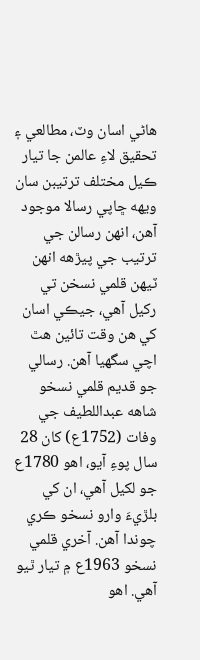هاڻي اسان وٽ، مطالعي ۽ تحقيق لاءِ عالمن جا تيار ڪيل مختلف ترتيبن سان ويھه ڇاپي رسالا موجود آهن، انھن رسالن جي ترتيب جي پيڙهه انھن ٽيھن قلمي نسخن تي رکيل آهي، جيڪي اسان کي هن وقت تائين هٿ اچي سگهيا آهن. رسالي جو قديم قلمي نسخو شاهه عبداللطيف جي وفات (1752ع) کان 28 سال پوءِ آيو، اهو 1780ع جو لکيل آهي، ان کي بلڙيءَ وارو نسخو ڪري چوندا آهن. آخري قلمي نسخو 1963ع ۾ تيار ٿيو آهي. اهو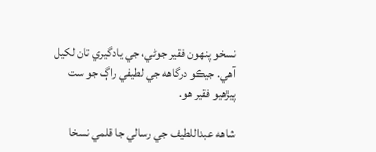نسخو پنھون فقير جوڻي، جي يادگيري تان لکيل آهي. جيڪو درگاهه جي لطيفي راڳ جو ست پيڙهيو فقير هو.

شاهه عبداللطيف جي رسالي جا قلمي نسخا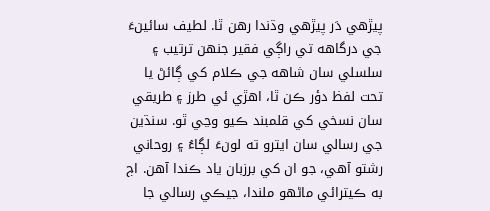پيڙهي دَر پيڙهي وڌندا رهن ٿا. لطيف سائينءَ جي درگاهه تي راڳي فقير جنھن ترتيب ۽ سلسلي سان شاهه جي ڪلام کي ڳائڻ يا تحت لفظ دؤر ڪن ٿا، اهڙي ئي طرز ۽ طريقي سان نسخي کي قلمبند ڪيو وڃي ٿو. سنڌين جي رسالي سان ايترو ته لونءَ لڳاءُ ۽ روحاني رشتو آهي، جو ان کي برزبان ياد ڪندا آهن. اڄ به ڪيترائي ماڻھو ملندا، جيڪي رسالي جا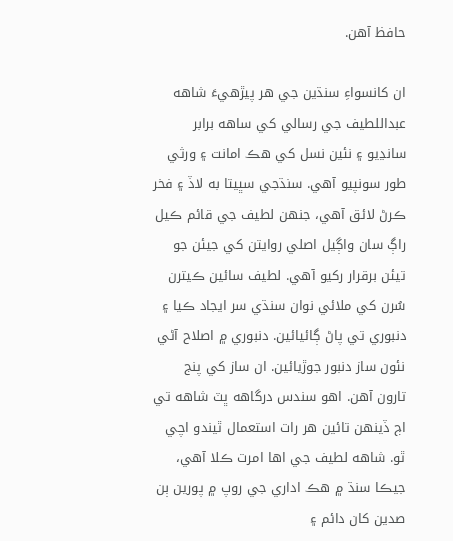حافظ آهن.

ان کانسواءِ سنڌين جي هر پيڙهيءَ شاهه عبداللطيف جي رسالي کي ساهه برابر سانڍيو ۽ نئين نسل کي هڪ امانت ۽ ورثي طور سونپيو آهي. سنڌجي سڀيتا به لاڏ ۽ فخر ڪرڻ لائق آهي، جنھن لطيف جي قائم ڪيل راڳ سان واڳيل اصلي روايتن کي جيئن جو تيئن برقرار رکيو آهي. لطيف سائين ڪيترن سُرن کي ملائي نوان سنڌي سر ايجاد ڪيا ۽ دنبوري تي پاڻ ڳائيائين. دنبوري ۾ اصلاح آڻي نئون ساز دنبور جوڙيائين. ان ساز کي پنج تارون آهن. اهو سندس درگاهه ڀٽ شاهه تي اڄ ڏينھن تائين هر رات استعمال ٿيندو اچي ٿو. شاهه لطيف جي اها امرت ڪلا آهي، جيڪا سنڌ ۾ هڪ اداري جي روپ ۾ پورين ٻن صدين کان دائم ۽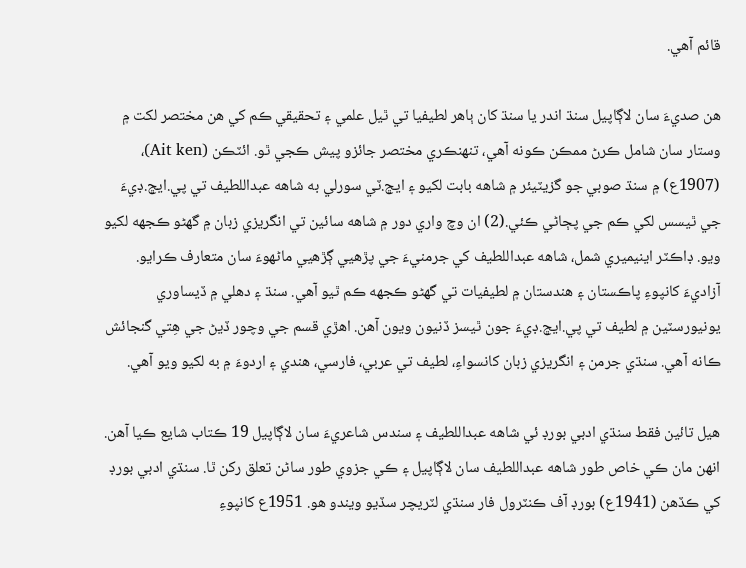قائم آهي.

هن صديءَ سان لاڳاپيل سنڌ اندر يا سنڌ کان ٻاهر لطيفيا تي ٿيل علمي ۽ تحقيقي ڪم کي هن مختصر لکت ۾ وستار سان شامل ڪرڻ ممڪن ڪونه آهي، تنھنڪري مختصر جائزو پيش ڪجي ٿو. ائٽڪن (Ait ken)،  (1907ع) ۾ سنڌ صوبي جو گزيٽيئر ۾ شاهه بابت لکيو ۽ ايڇ.ٽي سورلي به شاهه عبداللطيف تي پي.ايڇ.ڊيءَ جي ٿيسس لکي ڪم جي پڄاڻي ڪئي.(2) ان وچ واري دور ۾ شاهه سائين تي انگريزي زبان ۾ گهڻو ڪجهه لکيو ويو. ڊاڪٽر اينيميري شمل، شاهه عبداللطيف کي جرمنيءَ جي پڙهيي ڳڙهيي ماڻھوءَ سان متعارف ڪرايو. آزاديءَ کانپوءِ پاڪستان ۽ هندستان ۾ لطيفيات تي گهڻو ڪجهه ڪم ٿيو آهي. سنڌ ۽ دهلي ۾ ڏيساوري يونيورسٽين ۾ لطيف تي پي.ايڇ.ڊيءَ جون ٿيسز ڏنيون ويون آهن. اهڙي قسم جي وچور ڏيڻ جي هِتي گنجائش ڪانه آهي. سنڌي جرمن ۽ انگريزي زبان کانسواءِ، لطيف تي عربي، فارسي، هندي ۽ اردوءَ ۾ به لکيو ويو آهي.

هيل تائين فقط سنڌي ادبي بورڊ ئي شاهه عبداللطيف ۽ سندس شاعريءَ سان لاڳاپيل 19 ڪتاب شايع ڪيا آهن. انھن مان ڪي خاص طور شاهه عبداللطيف سان لاڳاپيل ۽ ڪي جزوي طور ساڻن تعلق رکن ٿا. سنڌي ادبي بورڊ کي ڪڏهن (1941ع) بورڊ آف ڪنٽرول فار سنڌي لٽريچر سڏيو ويندو هو. 1951ع کانپوءِ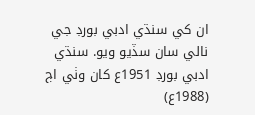ان کي سنڌي ادبي بورڊ جي نالي سان سڏيو ويو. سنڌي ادبي بورڊ 1951ع کان وٺي اڄ (1988ع)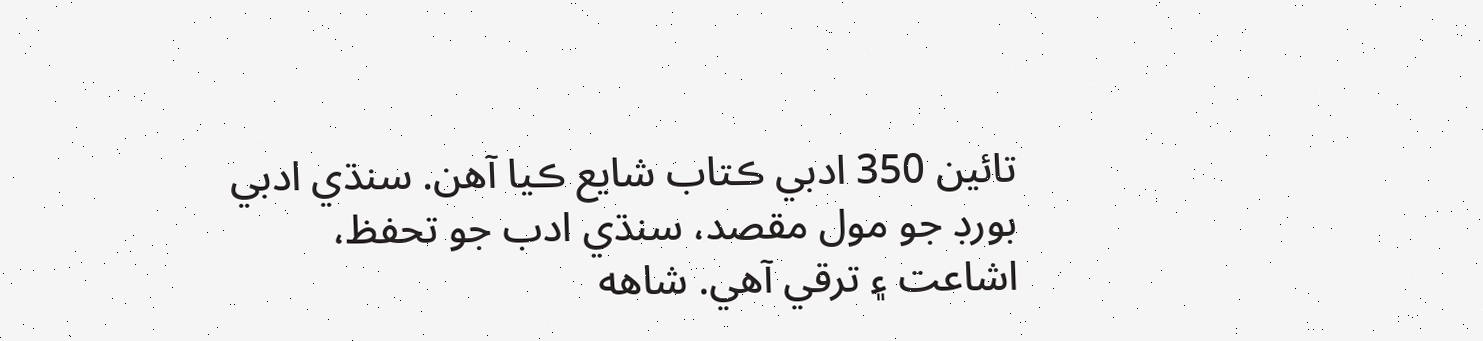تائين 350 ادبي ڪتاب شايع ڪيا آهن. سنڌي ادبي بورڊ جو مول مقصد، سنڌي ادب جو تحفظ، اشاعت ۽ ترقي آهي. شاهه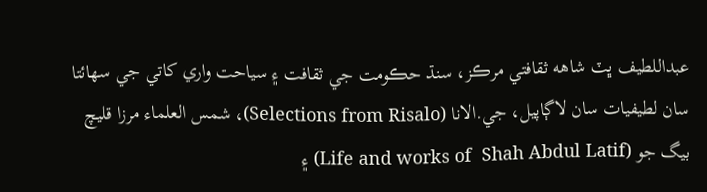عبداللطيف ڀٽ شاهه ثقافتي مرڪز، سنڌ حڪومت جي ثقافت ۽ سياحت واري کاتي جي سھائتا  سان لطيفيات سان لاڳاپيل، جي.الانا (Selections from Risalo)، شمس العلماء مرزا قليچ بيگ جو (Life and works of  Shah Abdul Latif) ۽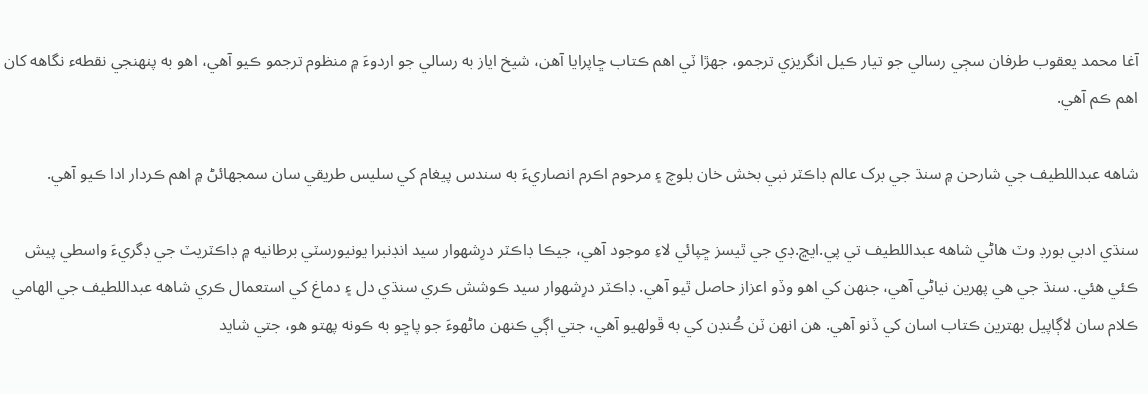آغا محمد يعقوب طرفان سڄي رسالي جو تيار ڪيل انگريزي ترجمو، جھڙا ٽي اهم ڪتاب ڇاپرايا آهن، شيخ اياز به رسالي جو اردوءَ ۾ منظوم ترجمو ڪيو آهي، اهو به پنھنجي نقطهء نگاهه کان اهم ڪم آهي.

شاهه عبداللطيف جي شارحن ۾ سنڌ جي برک عالم ڊاڪٽر نبي بخش خان بلوچ ۽ مرحوم اڪرم انصاريءَ به سندس پيغام کي سليس طريقي سان سمجهائڻ ۾ اهم ڪردار ادا ڪيو آهي.

سنڌي ادبي بورڊ وٽ هاڻي شاهه عبداللطيف تي پي.ايڇ.ڊي جي ٿيسز ڇپائي لاءِ موجود آهي، جيڪا ڊاڪٽر درِشھوار سيد انڊنبرا يونيورسٽي برطانيه ۾ ڊاڪٽريٽ جي ڊگريءَ واسطي پيش ڪئي هئي. سنڌ جي هي پھرين نياڻي آهي، جنھن کي اهو وڏو اعزاز حاصل ٿيو آهي. ڊاڪٽر درِشھوار سيد ڪوشش ڪري سنڌي دل ۽ دماغ کي استعمال ڪري شاهه عبداللطيف جي الھامي ڪلام سان لاڳاپيل بھترين ڪتاب اسان کي ڏنو آهي. هن انھن ٽن ڪُنڊن کي به ڦولھيو آهي، جتي اڳي ڪنھن ماڻھوءَ جو پاڇو به ڪونه پھتو هو، جتي شايد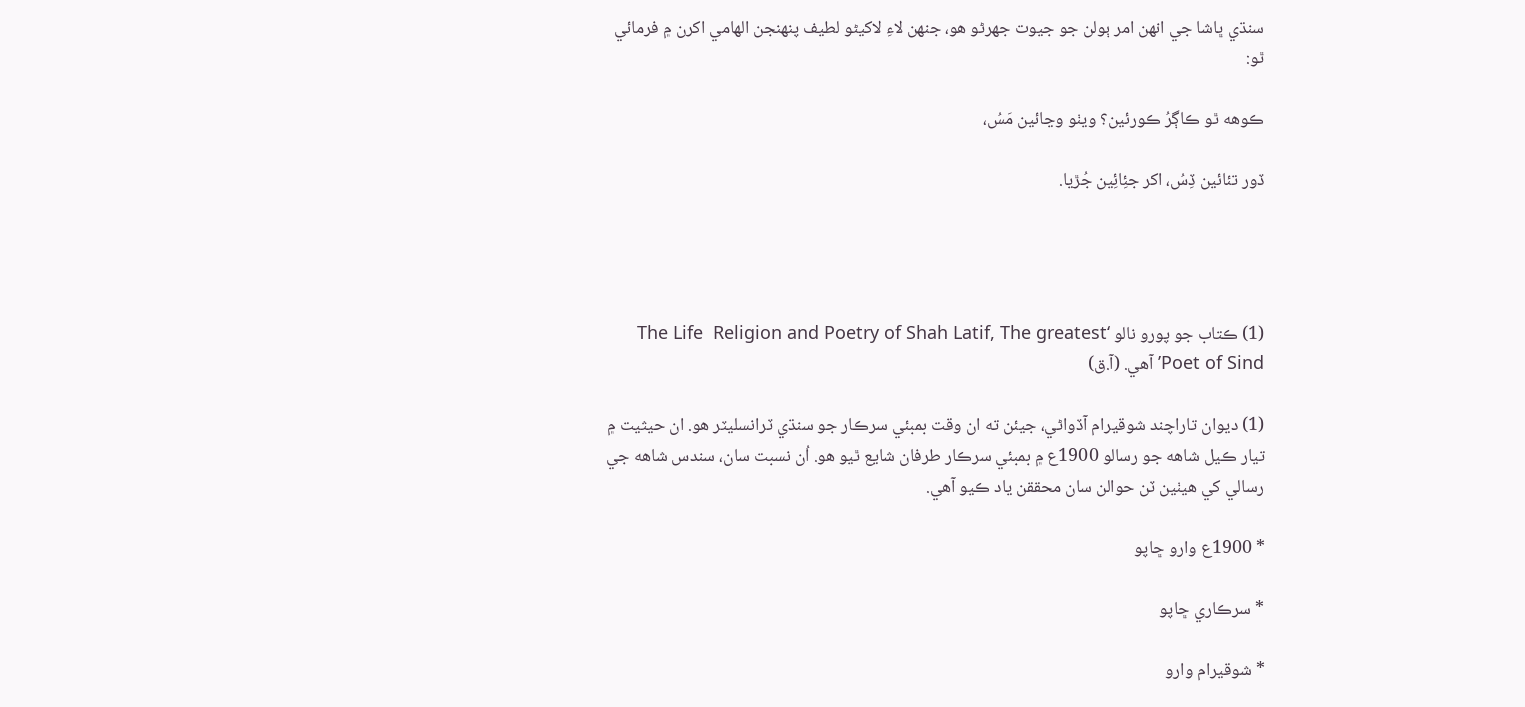سنڌي ڀاشا جي انھن امر ٻولن جو جيوت جهرڻو هو، جنھن لاءِ لاکيڻو لطيف پنھنجن الھامي اکرن ۾ فرمائي ٿو:

ڪوهه ٿو ڪاڳرُ ڪورئين؟ ويٺو وڃائين مَسُ،

ڏور تئائين ڏِسُ، اکر جئِائِين جُڙيا.




(1) ڪتاب جو پورو نالو ‘The Life  Religion and Poetry of Shah Latif, The greatest Poet of Sind’آهي. (آ.ق)

(1) ديوان تاراچند شوقيرام آڏواڻي، جيئن ته ان وقت بمبئي سرڪار جو سنڌي ٽرانسليٽر هو. ان حيثيت ۾ تيار ڪيل شاهه جو رسالو 1900ع ۾ بمبئي سرڪار طرفان شايع ٿيو هو. اُن نسبت سان، سندس شاهه جي رسالي کي هيٺين ٽن حوالن سان محققن ياد ڪيو آهي.

* 1900ع وارو ڇاپو

* سرڪاري ڇاپو

* شوقيرام وارو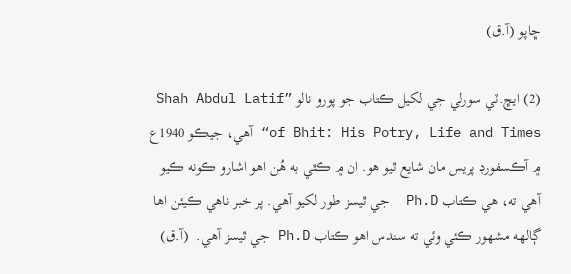ڇاپو (آ.ق)

(2) ايڇ.ٽي سورلي جي لکيل ڪتاب جو پورو نالو ”Shah Abdul Latif of Bhit: His Potry, Life and Times“ آهي، جيڪو 1940ع ۾ آڪسفورڊ پريس مان شايع ٿيو هو. ان ۾ ڪٿي به هُن اهو اشارو ڪونه ڪيو آهي ته، هي ڪتاب Ph.D  جي ٿيسز طور لکيو آهي. پر خبر ناهي ڪيئن اها ڳالھه مشھور ڪئي وئي ته سندس اهو ڪتاب Ph.D جي ٿيسز آهي.  (آ.ق)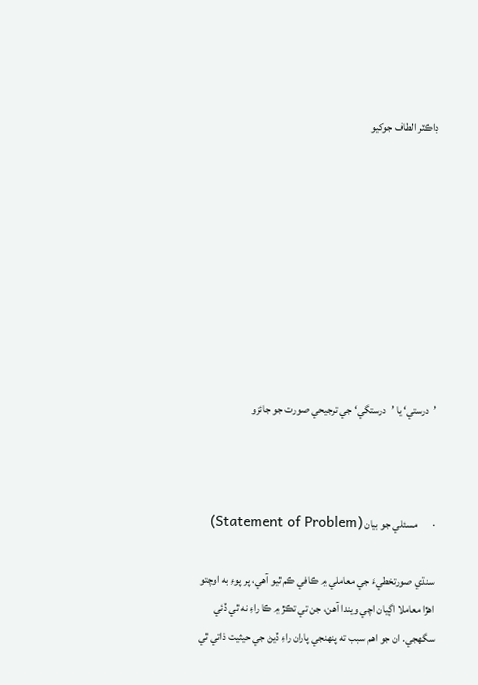ڊاڪٽر الطاف جوکيو









’درستي‘ يا ’درستگي‘ جي ترجيحي صورت جو جائزو



·       مسئلي جو بيان (Statement of Problem)

سنڌي صورتخطيءَ جي معاملي ۾ ڪافي ڪم ٿيو آهي، پر پوءِ به اوچتو اهڙا معاملا اڳيان اچي ويندا آهن، جن تي تڪڙ ۾ ڪا راءِ نه ٿي ڏئي سگهجي. ان جو اهم سبب ته پنھنجي پاران راءِ ڏيڻ جي حيثيت ذاتي ٿي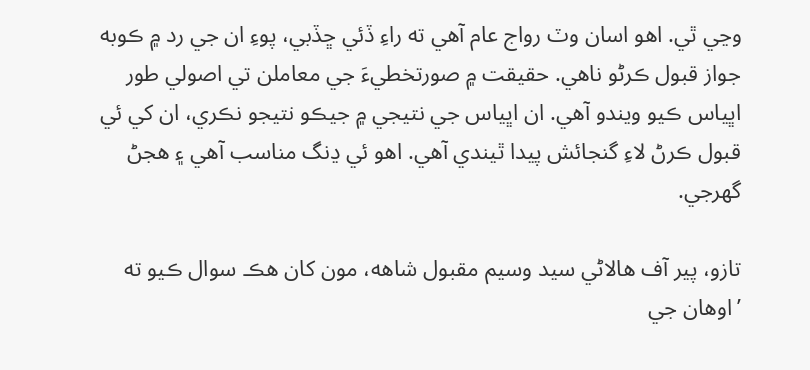وڃي ٿي. اهو اسان وٽ رواج عام آهي ته راءِ ڏئي ڇڏبي، پوءِ ان جي رد ۾ ڪوبه جواز قبول ڪرڻو ناهي. حقيقت ۾ صورتخطيءَ جي معاملن تي اصولي طور اڀياس ڪيو ويندو آهي. ان اڀياس جي نتيجي ۾ جيڪو نتيجو نڪري، ان کي ئي قبول ڪرڻ لاءِ گنجائش پيدا ٿيندي آهي. اهو ئي ڍنگ مناسب آهي ۽ هجڻ گهرجي.

تازو، پير آف هالاڻي سيد وسيم مقبول شاهه، مون کان هڪ سوال ڪيو ته ’اوهان جي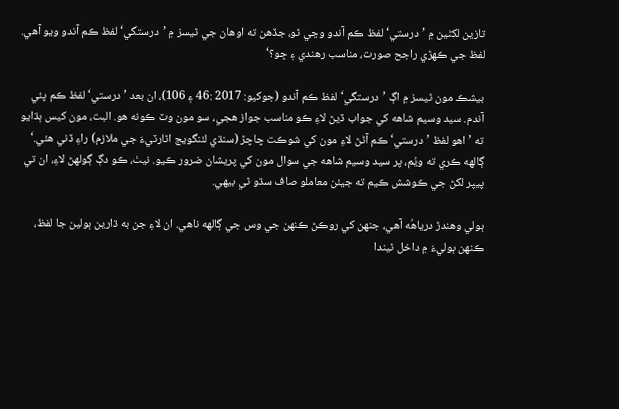تازين لکڻين ۾ ’درستي‘ لفظ ڪم آندو وڃي ٿو، جڏهن ته اوهان جي ٿيسز ۾ ’درستگي‘ لفظ ڪم آندو ويو آهي. لفظ جي ڪھڙي راجح صورت، مناسب رهندي ۽ ڇو؟‘

بيشڪ مون ٿيسز ۾ اڳ ’درستگي‘ لفظ ڪم آندو (جوکيو: 2017 :46 ۽ 106)، ان بعد ’درستي‘ لفظ ڪم پئي آندم. سيد وسيم شاهه کي جواب ڏيڻ لاءِ ڪو مناسب جواز هجي، سو مون وٽ ڪونه هو. البت، مون کيس ٻڌايو ته ’اهو لفظ ’درستي‘ ڪم آڻڻ لاءِ مون کي شوڪت چاچڙ (سنڌي لئنگويج اٿارٽيءَ جي ملازم) راءِ ڏني هئي.‘ ڳالھه ڪري ته ويُم، پر سيد وسيم شاهه جي سوال مون کي پريشان ضرور ڪيو. نيٺ، ڪو دڳ ڳولھڻ لاءِ، ان تي پيپر لکڻ جي ڪوشش ڪيم ته جيئن معاملو صاف سڌو ٿي بيھي.

ٻولي وهندڙ درياهُه آهي، جنھن کي روڪڻ ڪنھن جي وس جي ڳالھه ناهي. ان لاءِ جن به ڌارين ٻولين جا لفظ، ڪنھن ٻوليءَ ۾ داخل ٿيندا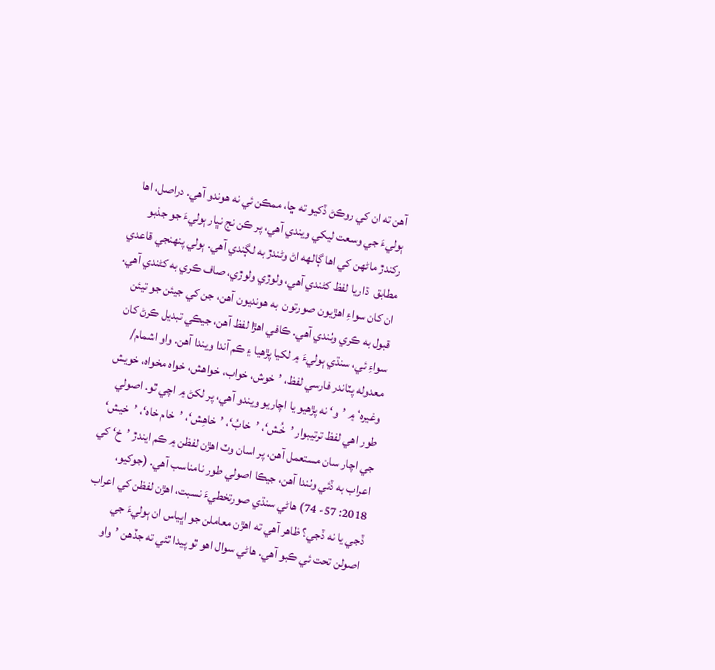آهن ته ان کي روڪڻ ڏکيو ته ڇا، ممڪن ئي نه هوندو آهي. دراصل، اها ٻوليءَ جي وسعت ليکي ويندي آهي، پر ڪن نج نڀار ٻوليءَ جو جذبو رکندڙ ماڻھن کي اها ڳالھه اڻ وڻندڙ به لڳندي آهي. ٻولي پنھنجي قاعدي مطابق  ڌاريا لفظ کڻندي آهي، ولوڙي ولوڙي، صاف ڪري به کڻندي آهي. ان کان سواءِ اهڙيون صورتون  به هونديون آهن، جن کي جيئن جو تيئن قبول به ڪري وٺندي آهي. ڪافي اهڙا لفظ آهن، جيڪي تبديل ڪرڻ کان سواءِ ئي، سنڌي ٻوليءَ ۾ لکيا پڙهيا ۽ ڪم آندا ويندا آهن. واو اشمام/ معدوله پٽاندر فارسي لفظ، ’خوش، خواب، خواهش، خواه مخواه، خويش وغيره‘ ۾ ’و‘ نه پڙهيو يا اچاريو ويندو آهي، پر لکڻ ۾ اچي ٿو. اصولي طور اهي لفظ ترتيبوار ’خُش‘، ’خابُ‘، ’خاهِش‘، ’خام خاه‘، ’خيش‘ جي اچار سان مستعمل آهن، پر اسان وٽ اهڙن لفظن ۾ ڪم ايندڙ ’خ‘ کي اعراب به ڏئي وٺندا آهن، جيڪا اصولي طور نامناسب آهي. (جوکيو، 2018: 57- 74) هاڻي سنڌي صورتخطيءَ نسبت، اهڙن لفظن کي اعراب ڏجي يا نه ڏجي؟ ظاهر آهي ته اهڙن معاملن جو اڀياس ان ٻوليءَ جي اصولن تحت ئي ڪبو آهي. هاڻي سوال اهو ٿو پيدا ٿئي ته جڏهن ’واو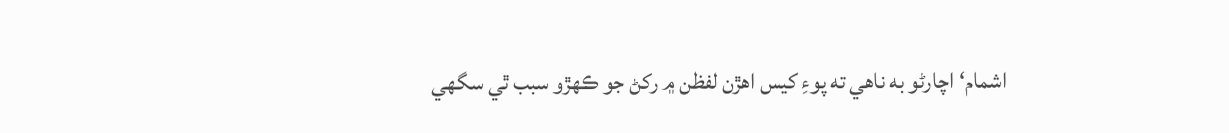اشمام‘ اچارڻو به ناهي ته پوءِ کيس اهڙن لفظن ۾ رکڻ جو ڪھڙو سبب ٿي سگهي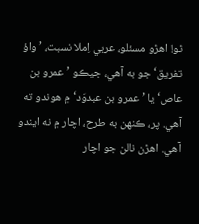ٿو! اهڙو مسئلو، عربي اِملا نسبت، ’واؤ تفريق‘ جو به آهي، جيڪو ’عمرو بن عاص‘ يا ’عمرو بن عبدوَد‘ ۾ هوندو ته آهي. پر، ڪنھن به طرح، اچار ۾ نه ايندو آهي. اهڙن نالن جو اچار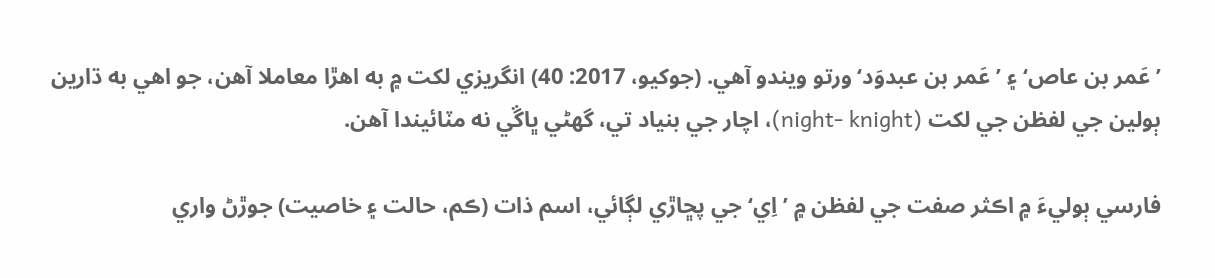’عَمر بن عاص‘ ۽ ’عَمر بن عبدوَد‘ ورتو ويندو آهي. (جوکيو، 2017: 40) انگريزي لکت ۾ به اهڙا معاملا آهن، جو اهي به ڌارين ٻولين جي لفظن جي لکت (night- knight)، اچار جي بنياد تي، گهڻي ڀاڱي نه مٽائيندا آهن.

فارسي ٻوليءَ ۾ اڪثر صفت جي لفظن ۾ ’اِي‘ جي پڇاڙي لڳائي، اسم ذات (ڪم، حالت ۽ خاصيت) جوڙڻ واري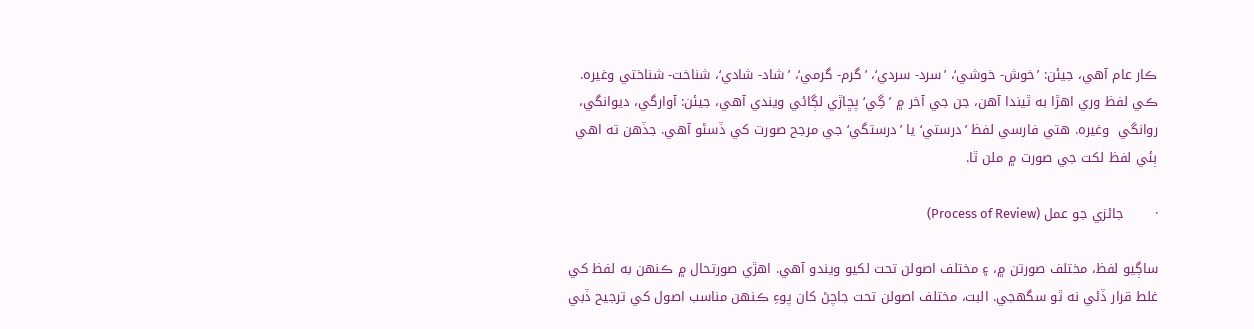ڪار عام آهي، جيئن: ’خوش- خوشي‘، ’سرد- سردي‘، ’گرم- گرمي‘، ’شاد- شادي‘، شناخت- شناختي وغيره. ڪي لفظ وري اهڙا به ٿيندا آهن، جن جي آخر ۾ ’گِي‘ پڇاڙي لڳائي ويندي آهي، جيئن: آوارگي، ديوانگي، روانگي  وغيره. هتي فارسي لفظ ’درستي‘ يا ’درستگي‘ جي مرجح صورت کي ڏسڻو آهي. جڏهن ته اهي ٻئي لفظ لکت جي صورت ۾ ملن ٿا.

·       جائزي جو عمل (Process of Review)

ساڳيو لفظ، مختلف صورتن ۾، ۽ مختلف اصولن تحت لکيو ويندو آهي. اهڙي صورتحال ۾ ڪنھن به لفظ کي غلط قرار ڏئي نه ٿو سگهجي. البت، مختلف اصولن تحت جاچڻ کان پوءِ ڪنھن مناسب اصول کي ترجيح ڏبي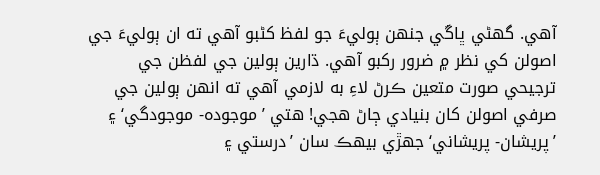آهي. گهڻي ڀاڱي جنھن ٻوليءَ جو لفظ کڻبو آهي ته ان ٻوليءَ جي اصولن کي نظر ۾ ضرور رکبو آهي. ڌارين ٻولين جي لفظن جي ترجيحي صورت متعين ڪرڻ لاءِ به لازمي آهي ته انھن ٻولين جي صرفي اصولن کان بنيادي ڄاڻ هجي! هتي ’موجوده- موجودگي‘ ۽  ’پريشان- پريشاني‘ جھڙي بيھڪ سان ’درستي ۽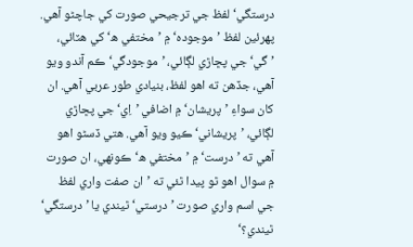درستگي‘ لفظ جي ترجيحي صورت کي جاچڻو آهي. پھرئين لفظ ’موجوده‘ ۾ ’مختفي ه‘ کي هٽائي، ’گي‘ جي پڇاڙي لڳائي، ’موجودگي‘ ڪم آندو ويو آهي، جڏهن ته اهو لفظ، بنيادي طور عربي آهي. ان کان سواءِ ’پريشان‘ ۾ اضافي ’اِي‘ جي پڇاڙي لڳائي، ’پريشاني‘ ڪيو ويو آهي. هتي ڏسڻو اهو آهي ته ’درست‘ ۾ ’مختفي ه‘ ڪونھي، ان صورت ۾ سوال اهو ٿو پيدا ٿئي ته ’ان صفت واري لفظ جي اسم واري صورت ’درستي‘ ٿيندي يا ’درستگي‘ ٿيندي؟‘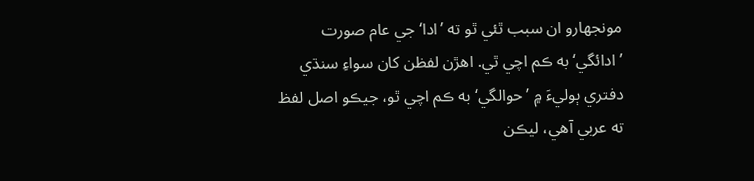مونجهارو ان سبب ٿئي ٿو ته ’ادا‘ جي عام صورت ’ادائگي‘ به ڪم اچي ٿي. اهڙن لفظن کان سواءِ سنڌي دفتري ٻوليءَ ۾ ’حوالگي‘ به ڪم اچي ٿو، جيڪو اصل لفظ ته عربي آهي، ليڪن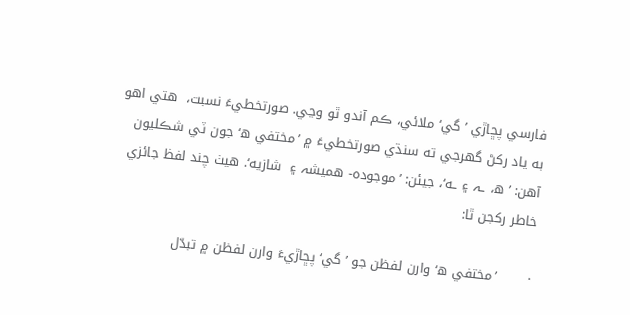فارسي پڇاڙي ’گي‘ ملائي، ڪم آندو ٿو وڃي. صورتخطيءَ نسبت،  هتي اهو به ياد رکڻ گهرجي ته سنڌي صورتخطيءَ ۾ ’مختفي ه‘ جون ٽي شڪليون آهن: ’ه، ـہ ۽ ـه‘، جيئن: ’موجوده- هميشہ ۽  شازيه‘. هيٺ چند لفظ جائزي خاطر رکجن ٿا:

·       ’مختفي ه‘ وارن لفظن جو ’گي‘ پڇاڙيءَ وارن لفظن ۾ تبدّل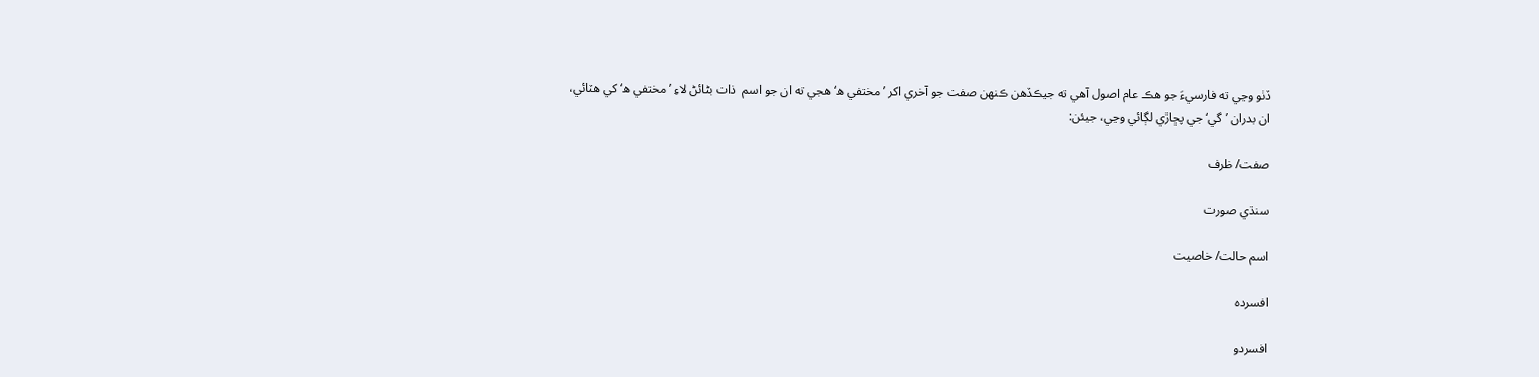ڏٺو وڃي ته فارسيءَ جو هڪ عام اصول آهي ته جيڪڏهن ڪنھن صفت جو آخري اکر ’مختفي ه‘ هجي ته ان جو اسم  ذات بڻائڻ لاءِ ’مختفي ه‘ کي هٽائي، ان بدران ’گي‘ جي پڇاڙي لڳائي وڃي، جيئن:

صفت/ ظرف

سنڌي صورت

اسم حالت/ خاصيت

افسرده

افسردو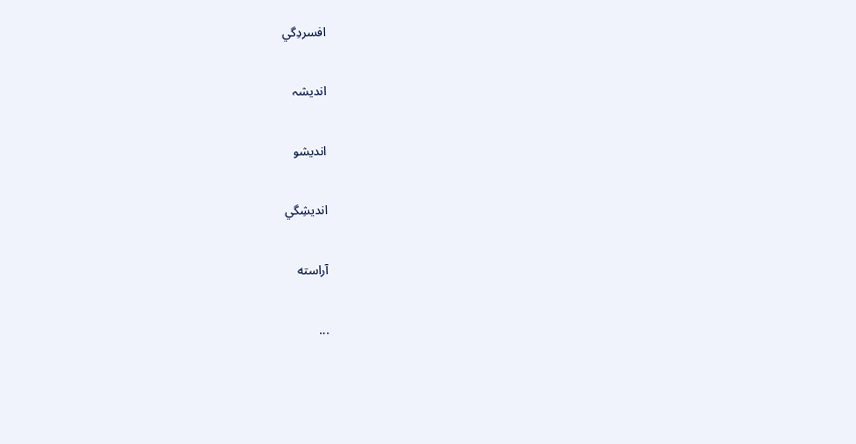افسردِگي

انديشہ

انديشو

انديشِگي

آراسته

...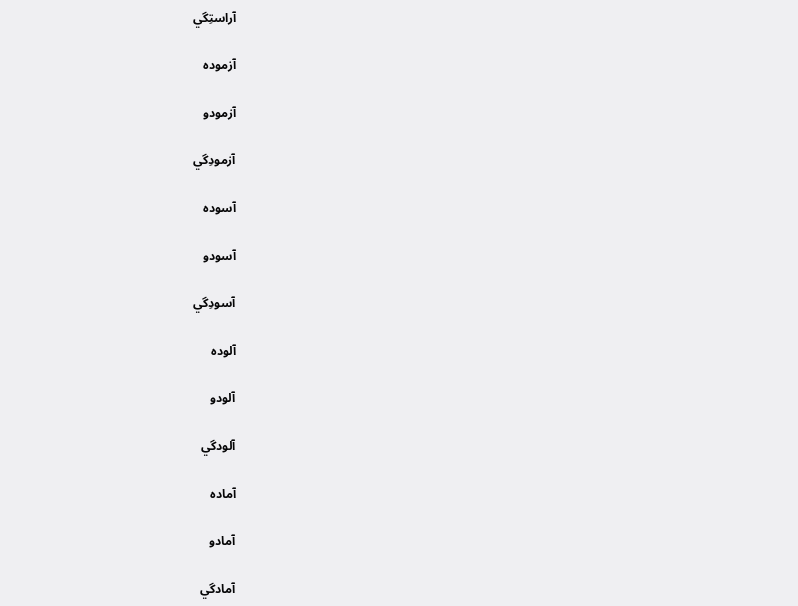آراستِگي

آزموده

آزمودو

آزمودِگي

آسوده

آسودو

آسودِگي

آلوده

آلودو

آلودگي

آماده

آمادو

آمادگي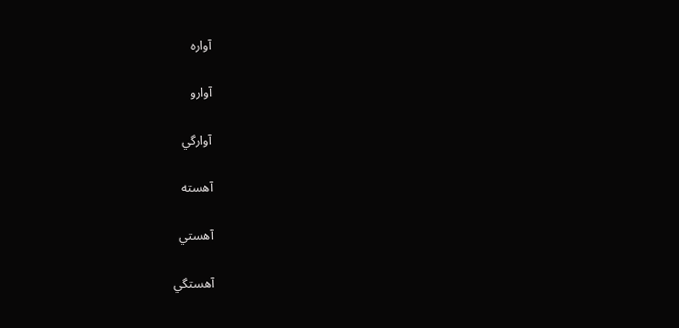آواره

آوارو

آوارگي

آهسته

آهستي

آهستگي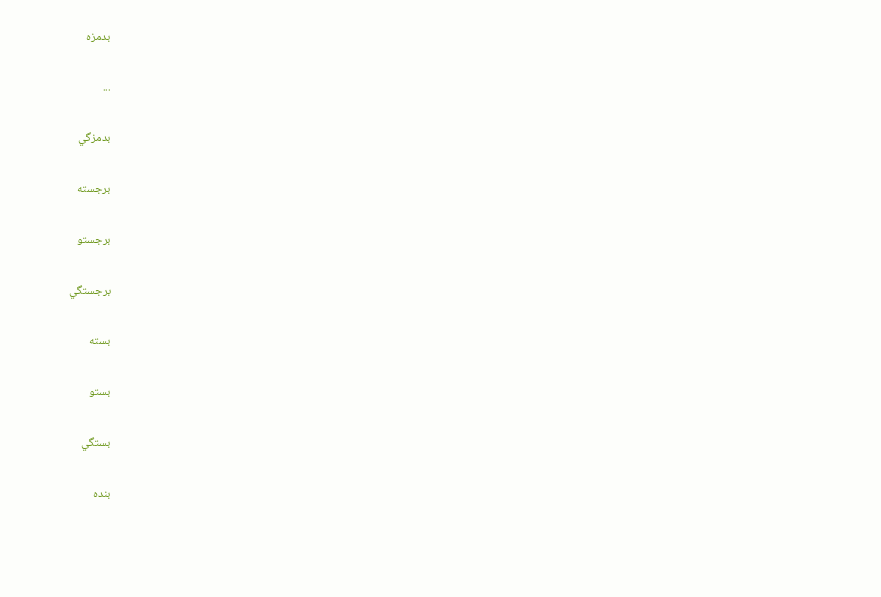بدمزه

...

بدمزگي

برجسته

برجستو

برجستگي

بسته

بستو

بستگي

بنده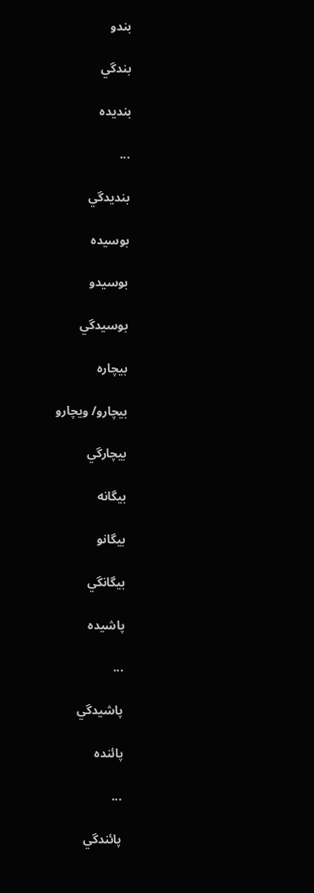بندو

بندگي

بنديده

...

بنديدگي

بوسيده

بوسيدو

بوسيدگي

بيچاره

بيچارو/ ويچارو

بيچارگي

بيگانه

بيگانو

بيگانگي

پاشيده

...

پاشيدگي

پائنده

...

پائندگي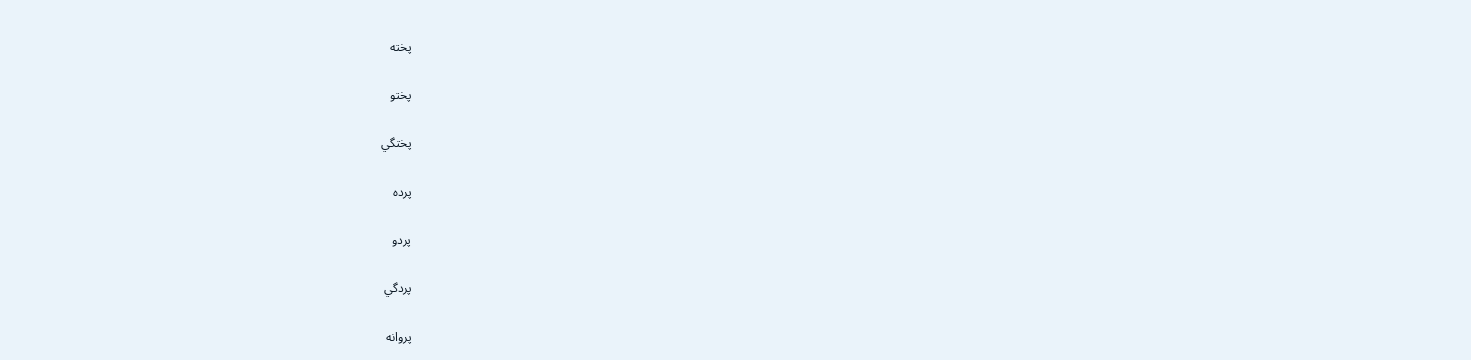پخته

پختو

پختگي

پرده

پردو

پردگي

پروانه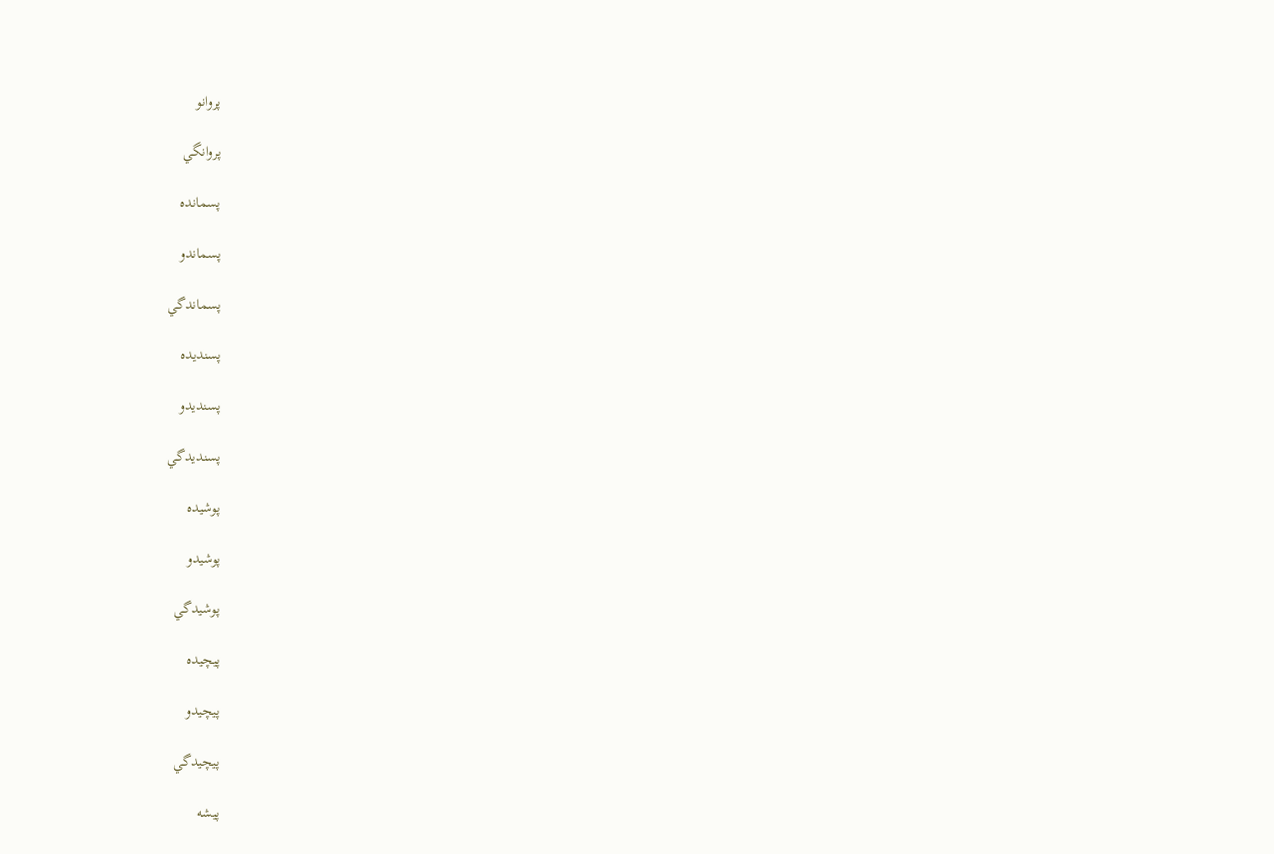پروانو

پروانگي

پسمانده

پسماندو

پسماندگي

پسنديده

پسنديدو

پسنديدگي

پوشيده

پوشيدو

پوشيدگي

پيچيده

پيچيدو

پيچيدگي

پيشه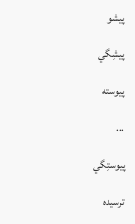پيشو

پيشِگي

پيوسته

...

پيوستِگي

ترسيده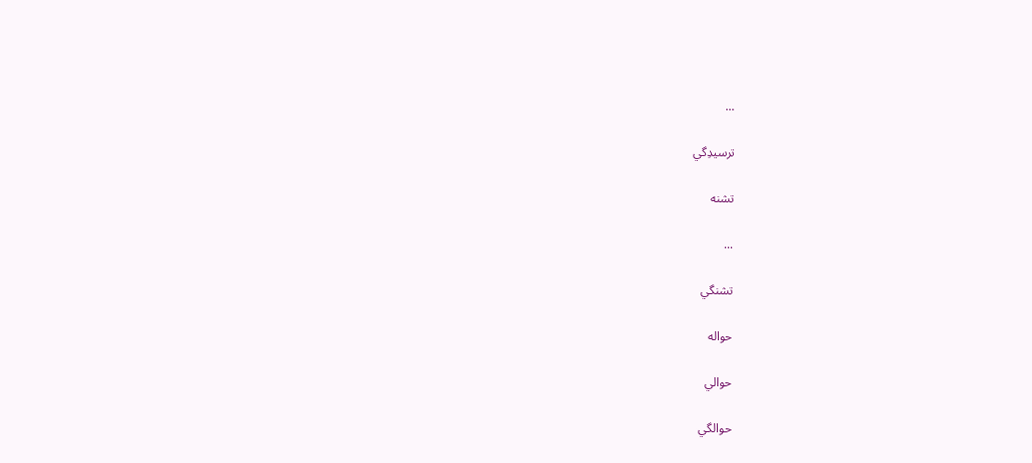...

ترسيدِگي

تشنه

...

تشنگي

حواله

حوالي

حوالگي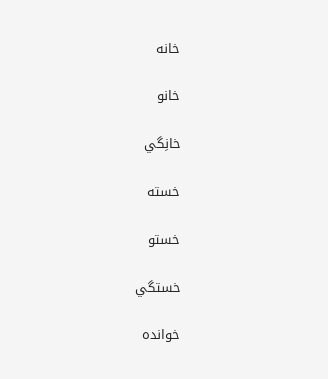خانه

خانو

خانِگي

خسته

خستو

خستگي

خوانده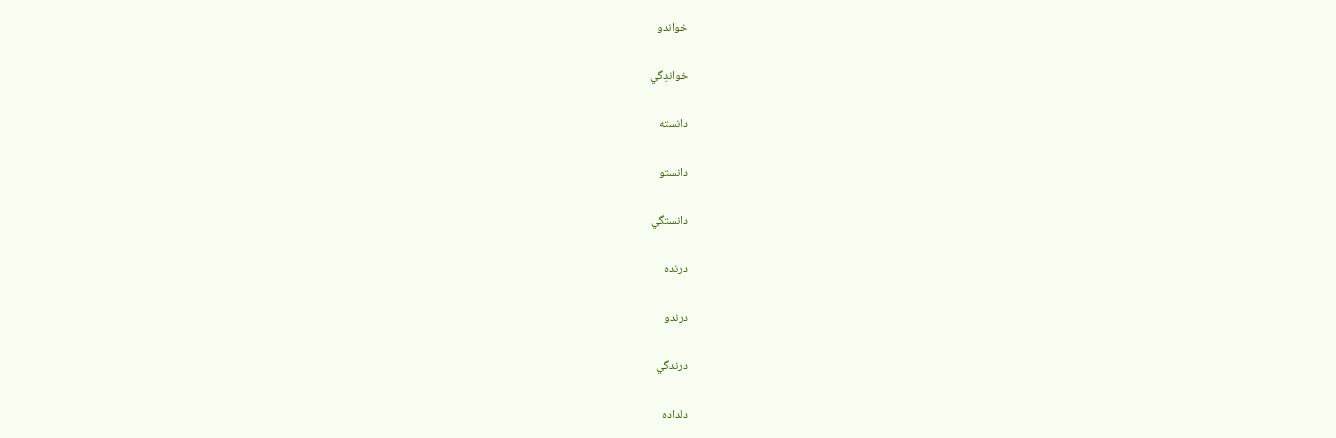خواندو

خواندِگي

دانسته

دانستو

دانستگي

درنده

درندو

درندگي

دلداده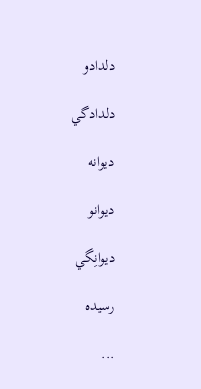دلدادو

دلدادگي

ديوانه

ديوانو

ديوانِگي

رسيده

...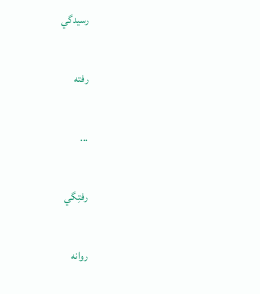رسيدگي

رفته

...

رفتِگي

روانه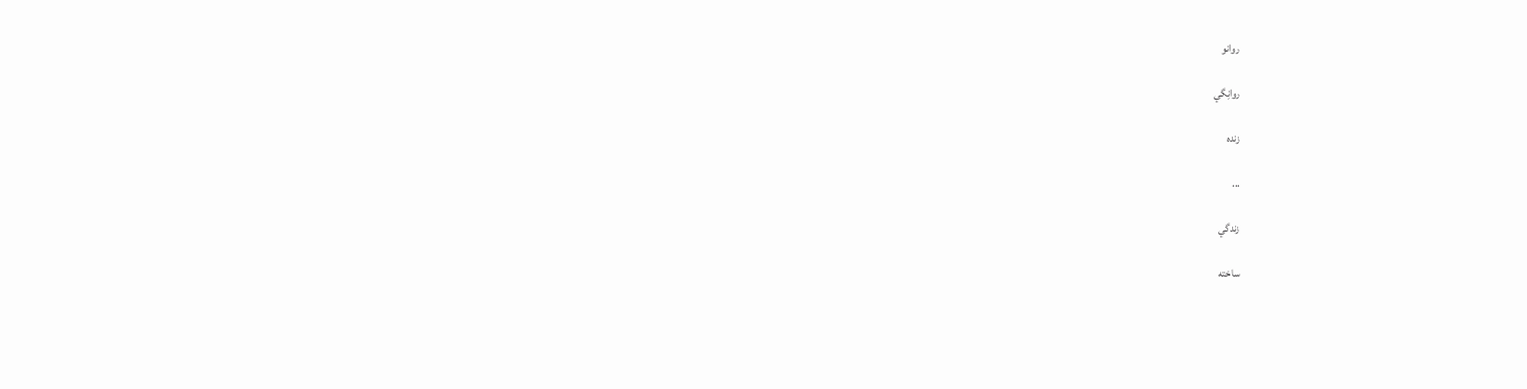روانو

روانِگي

زنده

...

زندگي

ساخته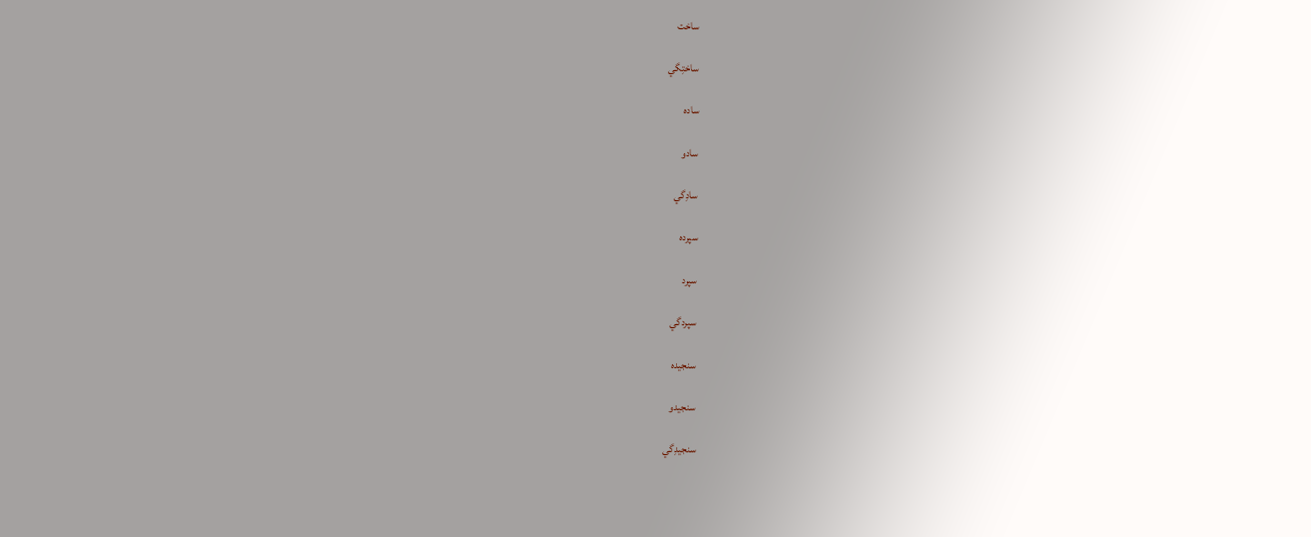ساخت

ساختِگي

ساده

سادو

سادِگي

سپرده

سپرد

سپردگي

سنجيده

سنجيدو

سنجيدِگي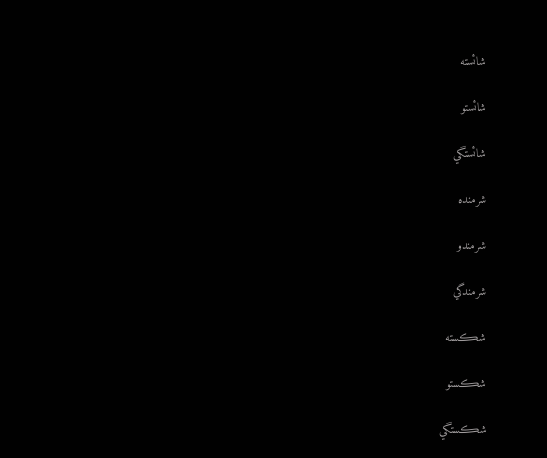شائسته

شائستو

شائستگي

شرمنده

شرمندو

شرمندگي

شڪسته

شڪستو

شڪستگي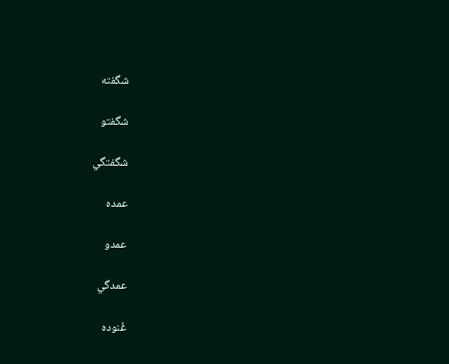شگفته

شگفتو

شگفتگي

عمده

عمدو

عمدگي

غُنوده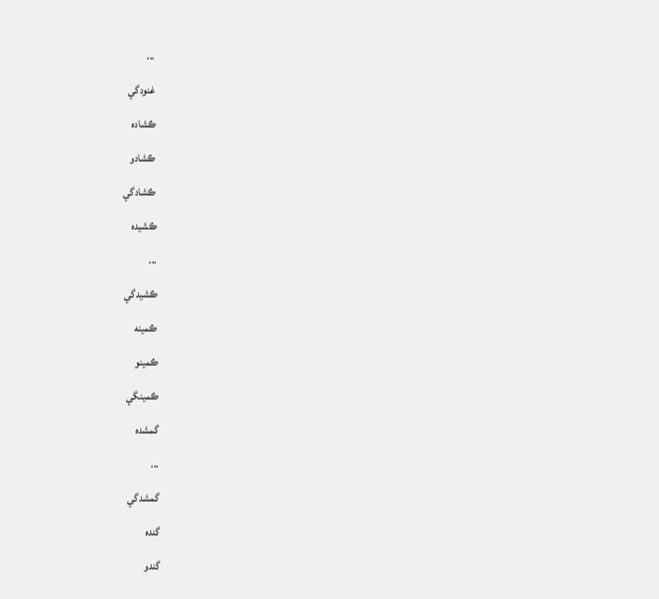...

غنودگي

ڪشاده

ڪشادو

ڪشادگي

ڪشيده

...

ڪشيدگي

ڪمينه

ڪمينو

ڪمينگي

گمشده

...

گمشدگي

گنده

گندو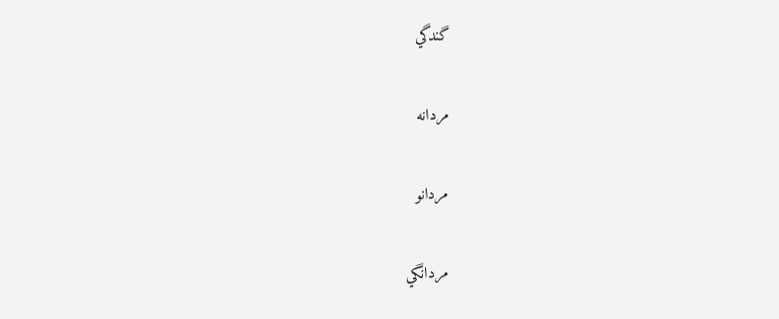گندگي

مردانه

مردانو

مردانگي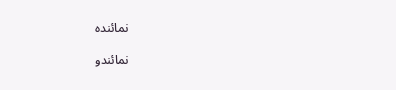نمائنده

نمائندو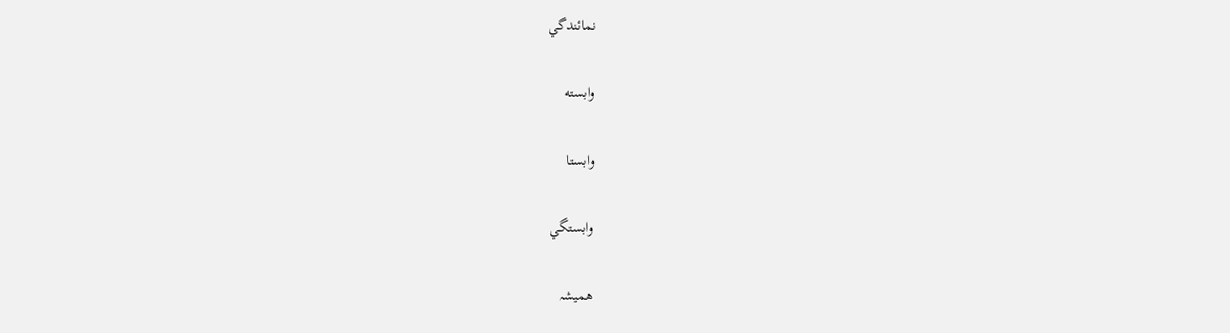نمائندگي

وابسته

وابستا

وابستگي

هميشہ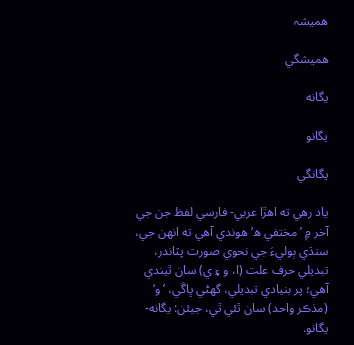هميشہ

هميشگي

يگانه

يگانو

يگانگي

ياد رهي ته اهڙا عربي- فارسي لفظ جن جي آخر ۾ ’مختفي ه‘ هوندي آهي ته انھن جي، سنڌي ٻوليءَ جي نحوي صورت پٽاندر، تبديلي حرف علت (ا، و ۽ ي) سان ٿيندي آهي؛ پر بنيادي تبديلي، گهڻي ڀاڱي، ’و‘ (مذڪر واحد) سان ٿئي ٿي، جيئن: يگانه- يگانو.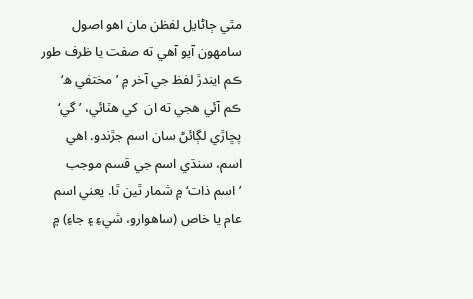مٿي ڄاڻايل لفظن مان اهو اصول سامھون آيو آهي ته صفت يا ظرف طور ڪم ايندڙ لفظ جي آخر ۾ ’مختفي ه‘  ڪم آئي هجي ته ان  کي هٽائي، ’گي‘ پڇاڙي لڳائڻ سان اسم جڙندو. اهي اسم، سنڌي اسم جي قسم موجب ’اسم ذات‘ ۾ شمار ٿين ٿا. يعني اسم عام يا خاص (ساهوارو، شيءِ ۽ جاءِ) ۾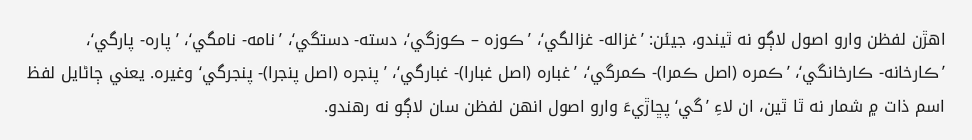اهڙن لفظن وارو اصول لاڳو نه ٿيندو، جيئن: ’غزاله- غزالگي‘، ’ڪوزه – ڪوزگي‘، دسته- دستگي‘، ’نامه- نامگي‘، ’پاره- پارگي‘، ’ڪارخانه- ڪارخانگي‘، ’ڪمره (اصل ڪمرا)- ڪمرگي‘، ’غباره (اصل غبارا)- غبارگي‘، ’پنجره (اصل پنجرا)- پنجرگي‘ وغيره. يعني ڄاڻايل لفظ اسم ذات ۾ شمار نه ٿا ٿين، ان لاءِ ’گي‘ پڇاڙيءَ وارو اصول انھن لفظن سان لاڳو نه رهندو.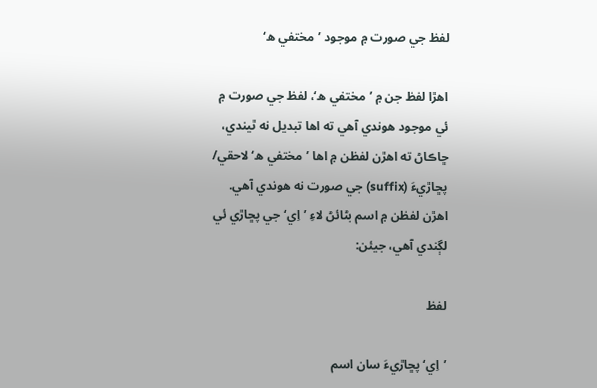لفظ جي صورت ۾ موجود ’مختفي ه‘

اهڙا لفظ جن ۾ ’مختفي ه‘، لفظ جي صورت ۾ ئي موجود هوندي آهي ته اها تبديل نه ٿيندي،  ڇاڪاڻ ته اهڙن لفظن ۾ اها ’مختفي ه‘ لاحقي/ پڇاڙيءَ (suffix) جي صورت نه هوندي آهي. اهڙن لفظن ۾ اسم بڻائڻ لاءِ ’اِي‘ جي پڇاڙي ئي لڳندي آهي، جيئن:

لفظ

’اِي‘ پڇاڙيءَ سان اسم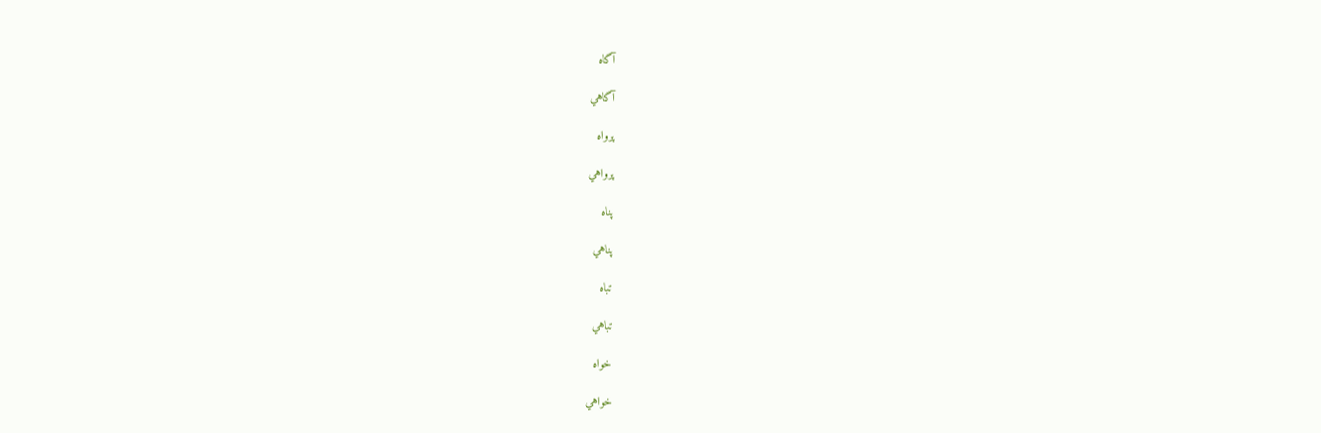آگاه

آگاهي

پرواه

پرواهي

پناه

پناهي

تباه

تباهي

خواه

خواهي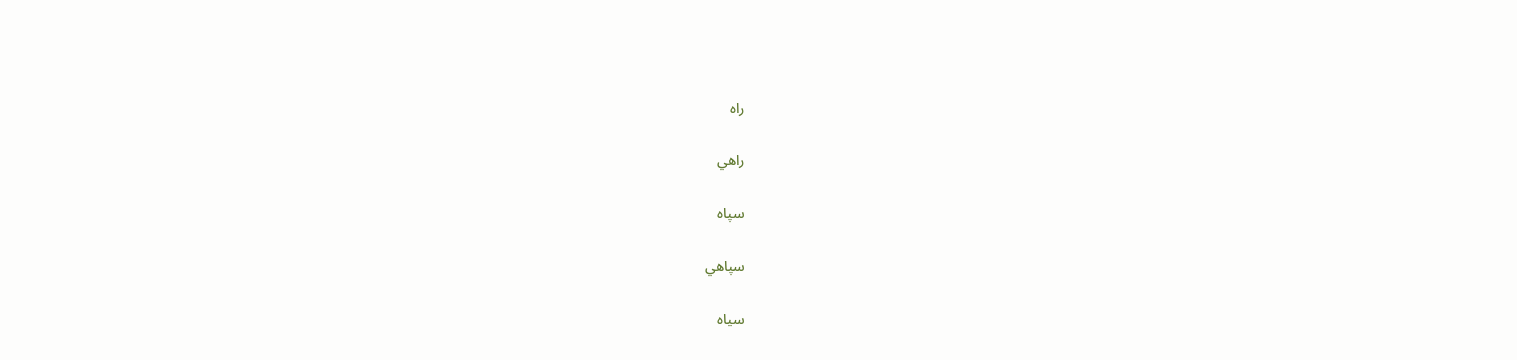راه

راهي

سپاه

سپاهي

سياه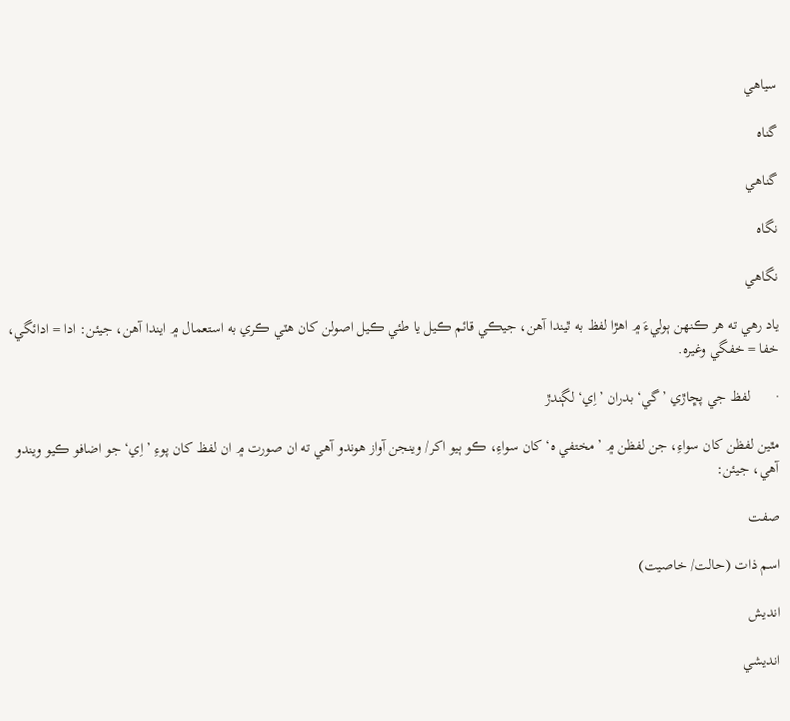سياهي

گناه

گناهي

نگاه

نگاهي

ياد رهي ته هر ڪنھن ٻوليءَ ۾ اهڙا لفظ به ٿيندا آهن، جيڪي قائم ڪيل يا طئي ڪيل اصولن کان هٽي ڪري به استعمال ۾ ايندا آهن، جيئن: ادا = ادائگي، خفا = خفگي وغيره.

·       لفظ جي پڇاڙي ’گي‘ بدران ’اِي‘ لڳندڙ

مٿين لفظن کان سواءِ، جن لفظن ۾ ’مختفي ه‘ کان سواءِ، ڪو ٻيو اکر/ وينجن آواز هوندو آهي ته ان صورت ۾ ان لفظ کان پوءِ ’اِي‘ جو اضافو ڪيو ويندو آهي، جيئن:

صفت

اسم ذات (حالت/ خاصيت)

انديش

انديشي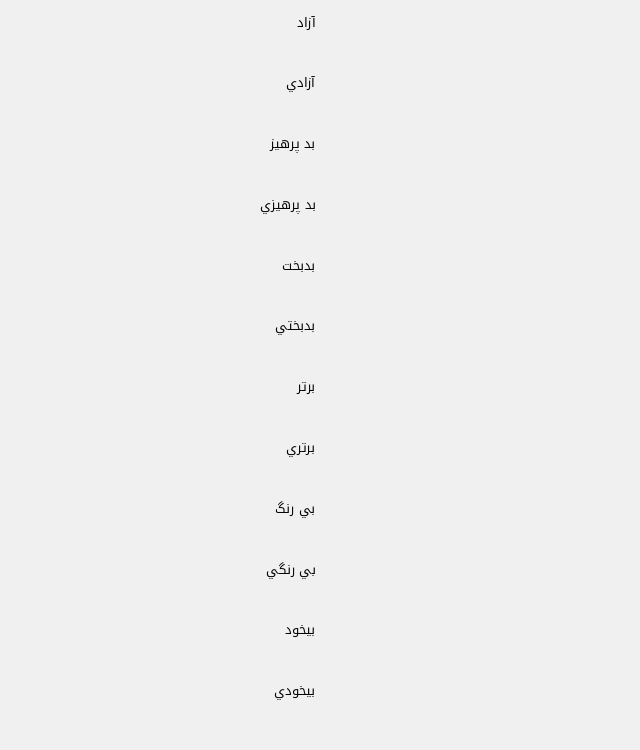آزاد

آزادي

بد پرهيز

بد پرهيزي

بدبخت

بدبختي

برتر

برتري

بي رنگ

بي رنگي

بيخود

بيخودي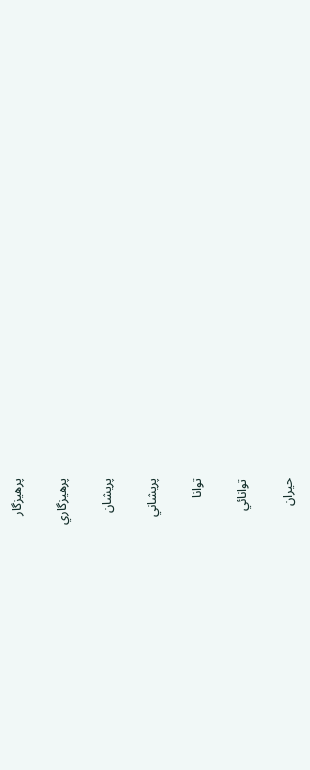پرهيزگار

پرهيزگاري

پريشان

پريشاني

توانا

توانائي

حيران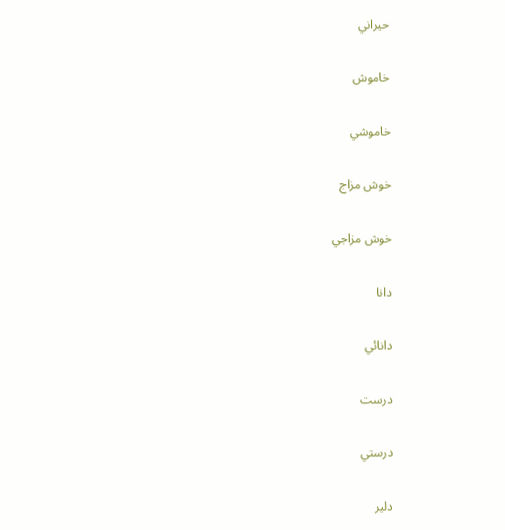حيراني

خاموش

خاموشي

خوش مزاج

خوش مزاجي

دانا

دانائي

درست

درستي

دلير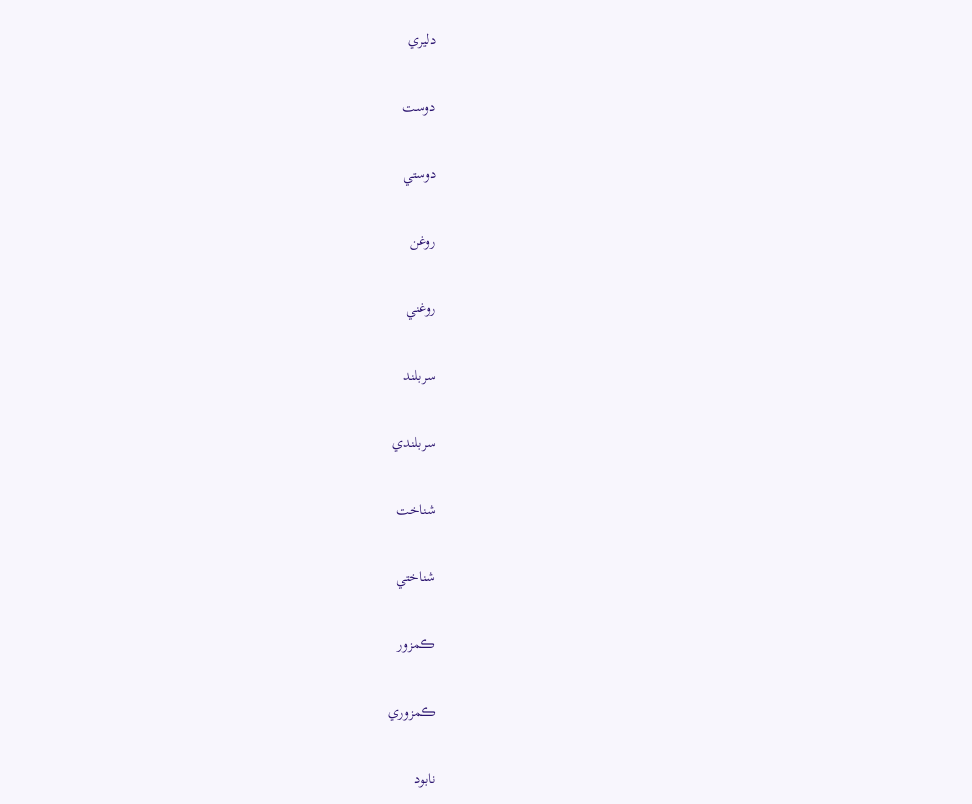دليري

دوست

دوستي

روغن

روغني

سربلند

سربلندي

شناخت

شناختي

ڪمزور

ڪمزوري

نابود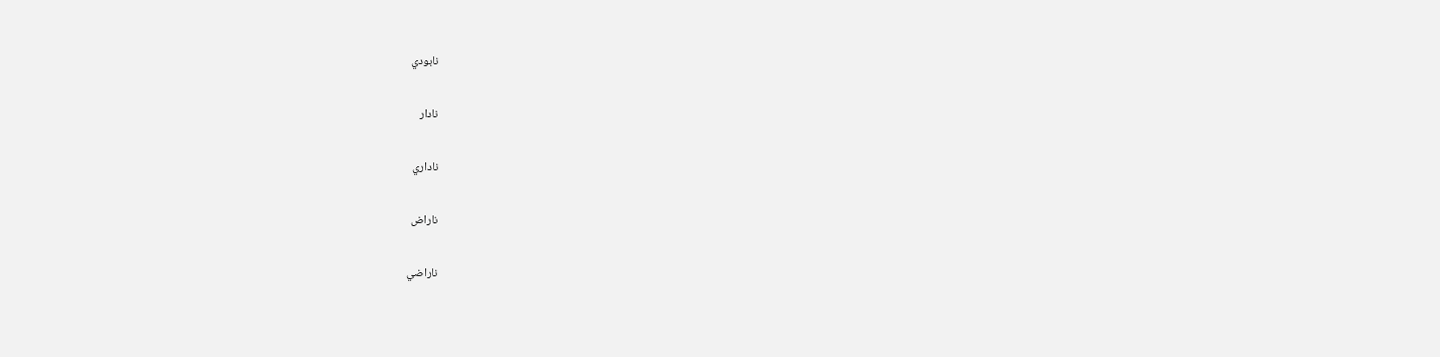نابودي

نادار

ناداري

ناراض

ناراضي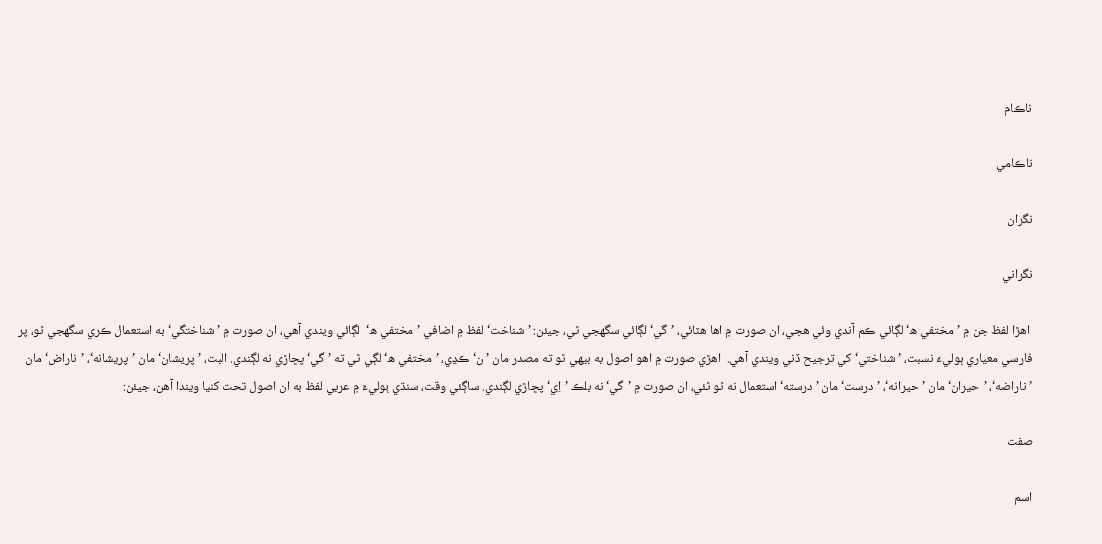ناڪام

ناڪامي

نگران

نگراني

 اهڙا لفظ جن ۾ ’مختفي ه‘ لڳائي ڪم آندي وئي هجي، ان صورت ۾ اها هٽائي، ’گي‘ لڳائي سگهجي ٿي، جيئن: ’شناخت‘ لفظ ۾ اضافي ’مختفي ه‘  لڳائي ويندي آهي، ان صورت ۾ ’شناختگي‘ به استعمال ڪري سگهجي ٿو، پر فارسي معياري ٻوليءَ نسبت، ’شناختي‘ کي ترجيح ڏني ويندي آهي.  اهڙي صورت ۾ اهو اصول به بيھي ٿو ته مصدر مان ’ن‘ ڪڍي، ’مختفي ه‘ لڳي ٿي ته ’گي‘ پڇاڙي نه لڳندي. البت، ’پريشان‘ مان ’پريشانه‘، ’ناراض‘ مان ’ناراضه‘، ’حيران‘ مان ’حيرانه‘، ’درست‘ مان ’درسته‘ استعمال نه ٿو ٿئي، ان صورت ۾ ’گي‘ نه بلڪ ’اِي‘ پڇاڙي لڳندي. ساڳئي وقت، سنڌي ٻوليءَ ۾ عربي لفظ به ان اصول تحت کنيا ويندا آهن، جيئن:

صفت

اسم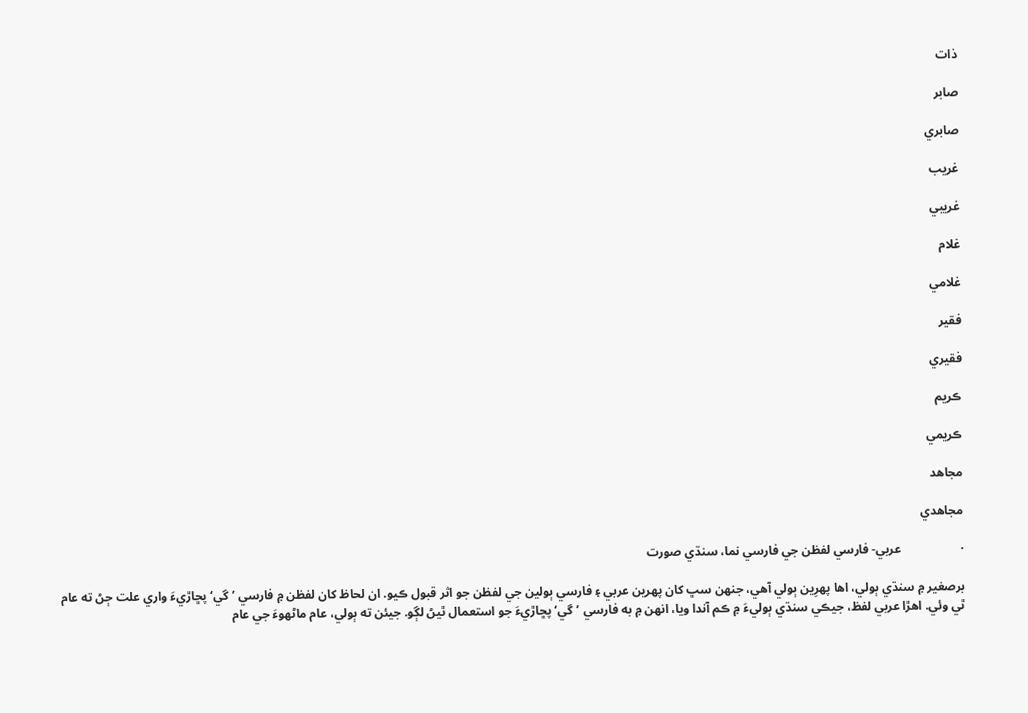ذات

صابر

صابري

غريب

غريبي

غلام

غلامي

فقير

فقيري

ڪريم

ڪريمي

مجاهد

مجاهدي

·                   عربي- فارسي لفظن جي فارسي نما، سنڌي صورت

برصغير ۾ سنڌي ٻولي، اها پھرِين ٻولي آهي، جنھن سڀ کان پھرين عربي ۽ فارسي ٻولين جي لفظن جو اثر قبول ڪيو. ان لحاظ کان لفظن ۾ فارسي ’گي‘ پڇاڙيءَ واري علت ڄڻ ته عام ٿي وئي. اهڙا عربي لفظ، جيڪي سنڌي ٻوليءَ ۾ ڪم آندا ويا، انھن ۾ به فارسي ’گي‘ پڇاڙيءَ جو استعمال ٿيڻ لڳو. جيئن ته ٻولي، عام ماڻھوءَ جي عام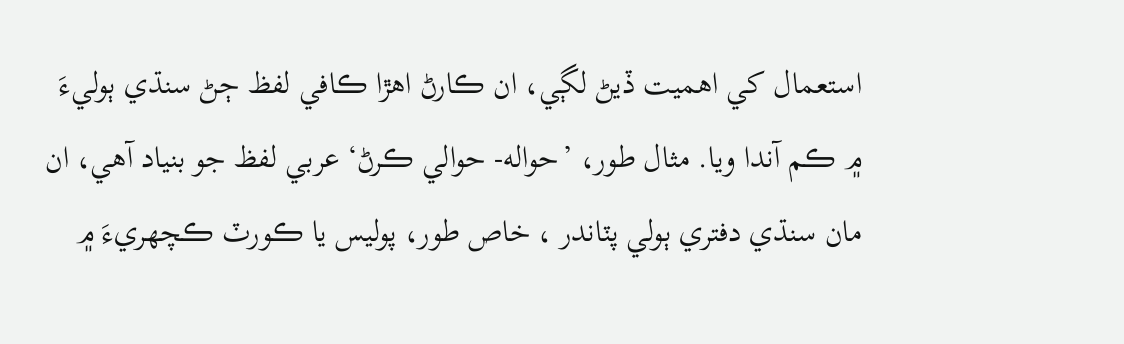استعمال کي اهميت ڏيڻ لڳي، ان ڪارڻ اهڙا ڪافي لفظ ڄڻ سنڌي ٻوليءَ  ۾ ڪم آندا ويا. مثال طور، ’حواله- حوالي ڪرڻ‘ عربي لفظ جو بنياد آهي، ان مان سنڌي دفتري ٻولي پٽاندر ، خاص طور، پوليس يا ڪورٽ ڪچھريءَ ۾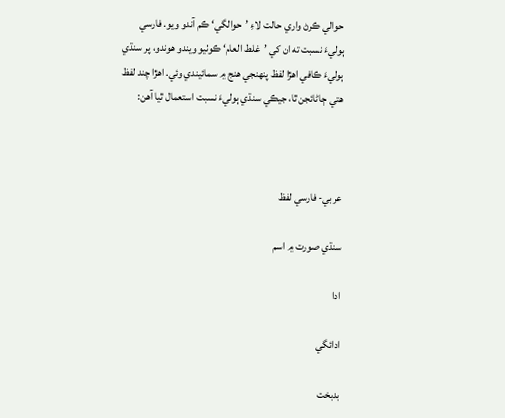حوالي ڪرڻ واري حالت لاءِ ’حوالگي‘ ڪم آندو ويو. فارسي ٻوليءَ نسبت ته ان کي ’غلط العام‘ ڪوٺيو ويندو هوندو، پر سنڌي ٻوليءَ ڪافي اهڙا لفظ پنھنجي هنج ۾ سمائيندي وئي. اهڙا چند لفظ هتي ڄاڻائجن ٿا، جيڪي سنڌي ٻوليءَ نسبت استعمال ٿيا آهن:



عربي- فارسي لفظ

سنڌي صورت ۾ اسم

ادا

ادائگي

بدبخت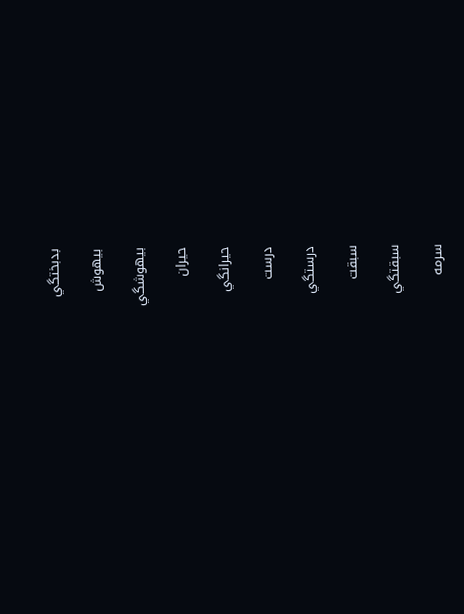بدبختگي

بيھوش

بيھوشگي

حيران

حيرانگي

درست

درستگي

سبقت

سبقتگي

سرمه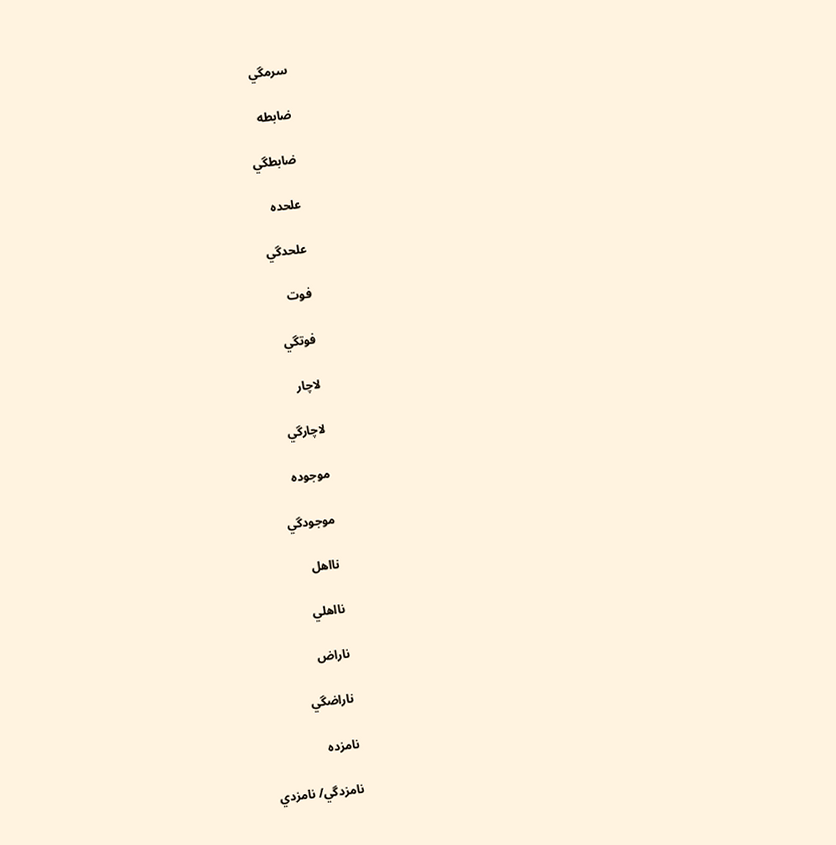سرمگي

ضابطه

ضابطگي

علحده

علحدگي

فوت

فوتگي

لاچار

لاچارگي

موجوده

موجودگي

نااهل

نااهلي

ناراض

ناراضگي

نامزده

نامزدگي/ نامزدي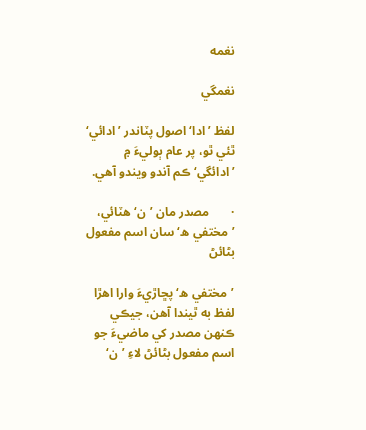نغمه

نغمگي

لفظ ’ادا‘ اصول پٽاندر ’ادائي‘ ٿئي ٿو، پر عام ٻوليءَ ۾ ’ادائگي‘ ڪم آندو ويندو آهي.

·       مصدر مان ’ن‘ هٽائي، ’مختفي ه‘ سان اسم مفعول بڻائڻ

’مختفي ه‘ پڇاڙيءَ وارا اهڙا لفظ به ٿيندا آهن، جيڪي ڪنھن مصدر کي ماضيءَ جو اسم مفعول بڻائڻ لاءِ ’ن‘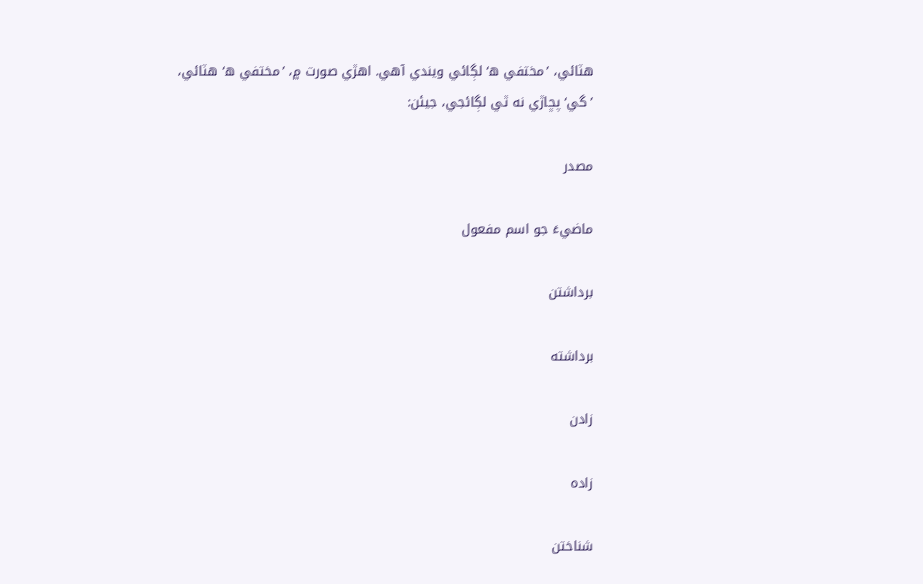هٽائي، ’مختفي ه‘ لڳائي ويندي آهي. اهڙي صورت ۾، ’مختفي ه‘ هٽائي، ’گي‘ پڇاڙي نه ٿي لڳائجي، جيئن:

مصدر

ماضيءَ جو اسم مفعول

برداشتن

برداشته

زادن

زاده

شناختن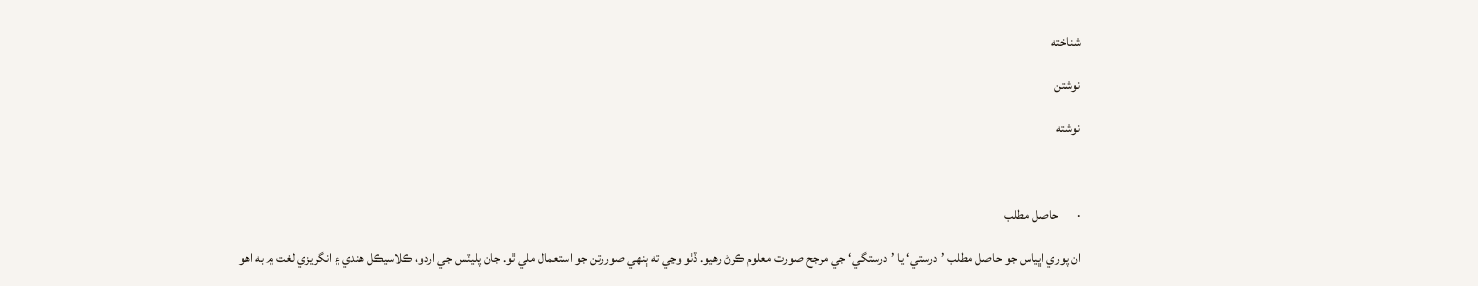شناخته

نوشتن

نوشته



·       حاصل مطلب

ان پوري اڀياس جو حاصل مطلب ’درستي‘ يا ’درستگي‘ جي مرجح صورت معلوم ڪرڻ رهيو. ڏٺو وڃي ته ٻنھي صوررتن جو استعمال ملي ٿو. جان پليٽس جي اردو، ڪلاسيڪل هندي ۽ انگريزي لغت ۾ به اهو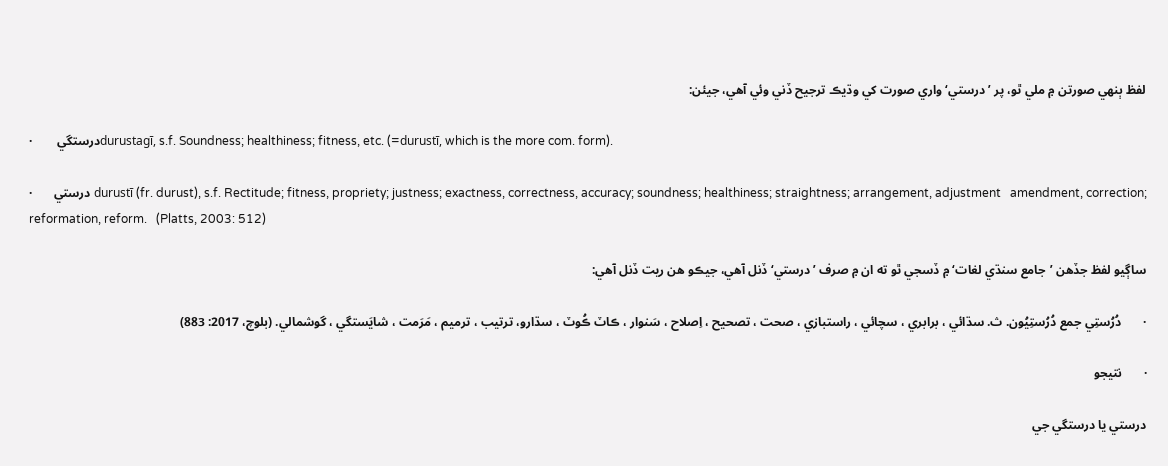لفظ ٻنھي صورتن ۾ ملي ٿو، پر ’درستي‘ واري صورت کي وڌيڪ ترجيح ڏني وئي آهي، جيئن:

·        درستگيdurustagī, s.f. Soundness; healthiness; fitness, etc. (=durustī, which is the more com. form).

·       درستي durustī (fr. durust), s.f. Rectitude; fitness, propriety; justness; exactness, correctness, accuracy; soundness; healthiness; straightness; arrangement, adjustment   amendment, correction; reformation, reform.   (Platts, 2003: 512)

ساڳيو لفظ جڏهن ’جامع سنڌي لغات‘ ۾ ڏسجي ٿو ته ان ۾ صرف ’درستي‘ ڏنل آهي، جيڪو هن ريت ڏنل آهي:

·       دُرُستِي جمع دُرُستِيُون. ث. سڌائي ، برابري ، سچائي ، راستبازي ، صحت ، تصحيح ، اِصلاح ، سَنوار ، ڪاٽ ڪُوٽ ، سڌارو، ترتيب ، ترميم ، مَرَمت ، شايَستگي ، گوشمالي. (بلوچ، 2017: 883)

·       نتيجو

درستي يا درستگي جي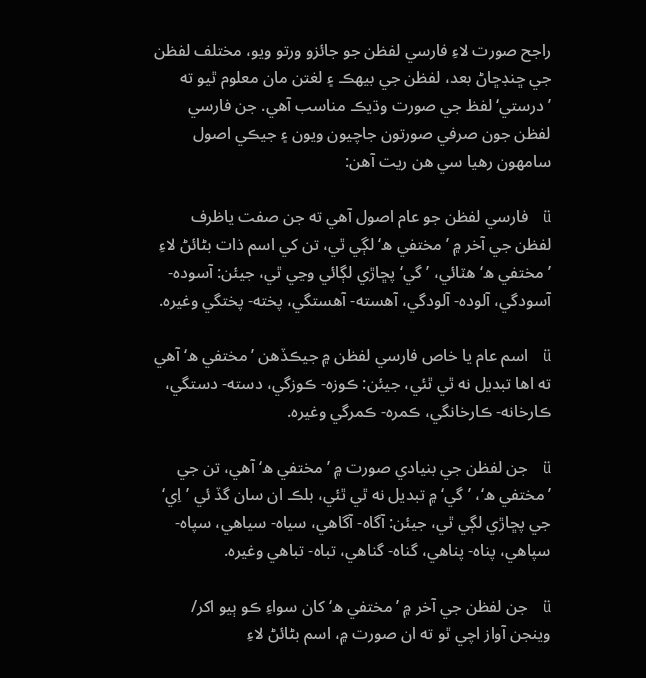راجح صورت لاءِ فارسي لفظن جو جائزو ورتو ويو، مختلف لفظن جي ڇنڊڇاڻ بعد، لفظن جي بيھڪ ۽ لغتن مان معلوم ٿيو ته ’درستي‘ لفظ جي صورت وڌيڪ مناسب آهي. جن فارسي لفظن جون صرفي صورتون جاچيون ويون ۽ جيڪي اصول سامھون رهيا سي هن ريت آهن:

ü   فارسي لفظن جو عام اصول آهي ته جن صفت ياظرف لفظن جي آخر ۾ ’مختفي ه‘ لڳي ٿي، تن کي اسم ذات بڻائڻ لاءِ ’مختفي ه‘ هٽائي، ’گي‘ پڇاڙي لڳائي وڃي ٿي، جيئن: آسوده- آسودگي، آلوده- آلودگي، آهسته- آهستگي، پخته- پختگي وغيره.

ü   اسم عام يا خاص فارسي لفظن ۾ جيڪڏهن ’مختفي ه‘ آهي ته اها تبديل نه ٿي ٿئي، جيئن: ڪوزه- ڪوزگي، دسته- دستگي، ڪارخانه- ڪارخانگي، ڪمره- ڪمرگي وغيره.

ü   جن لفظن جي بنيادي صورت ۾ ’مختفي ه‘ آهي، تن جي ’مختفي ه‘، ’گي‘ ۾ تبديل نه ٿي ٿئي، بلڪ ان سان گڏ ئي ’اِي‘ جي پڇاڙي لڳي ٿي، جيئن: آگاه- آگاهي، سياه- سياهي، سپاه- سپاهي، پناه- پناهي، گناه- گناهي، تباه- تباهي وغيره.

ü   جن لفظن جي آخر ۾ ’مختفي ه‘ کان سواءِ ڪو ٻيو اکر/ وينجن آواز اچي ٿو ته ان صورت ۾، اسم بڻائڻ لاءِ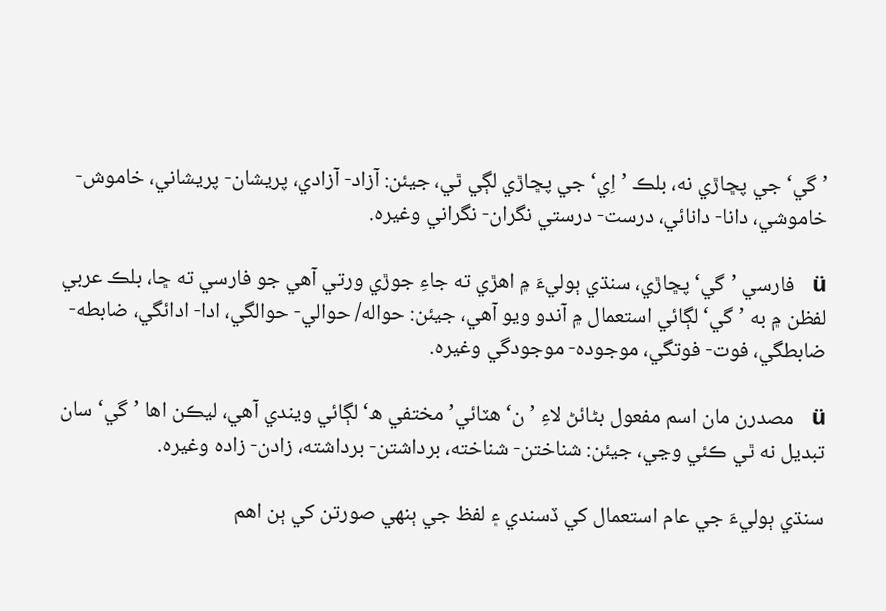’گي‘ جي پڇاڙي نه، بلڪ ’اِي‘ جي پڇاڙي لڳي ٿي، جيئن: آزاد- آزادي، پريشان- پريشاني، خاموش- خاموشي، دانا- دانائي، درست- درستي نگران- نگراني وغيره.

ü   فارسي ’گي‘ پڇاڙي، سنڌي ٻوليءَ ۾ اهڙي ته جاءِ جوڙي ورتي آهي جو فارسي ته ڇا، بلڪ عربي لفظن ۾ به ’گي‘ لڳائي استعمال ۾ آندو ويو آهي، جيئن: حواله/ حوالي- حوالگي، ادا- ادائگي، ضابطه- ضابطگي، فوت- فوتگي، موجوده- موجودگي وغيره.

ü   مصدرن مان اسم مفعول بڻائڻ لاءِ ’ن‘ هٽائي’مختفي ه‘ لڳائي ويندي آهي، ليڪن اها ’گي‘ سان تبديل نه ٿي ڪئي وڃي، جيئن: شناختن- شناخته، برداشتن- برداشته، زادن- زاده وغيره.

سنڌي ٻوليءَ جي عام استعمال کي ڏسندي ۽ لفظ جي ٻنھي صورتن کي ٻن اهم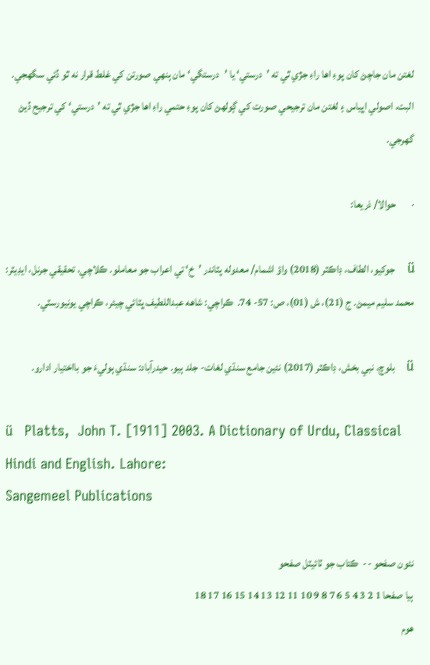لغتن مان جاچڻ کان پوءِ اها راءِ جڙي ٿي ته ’درستي‘ يا ’درستگي‘ مان ٻنھي صورتن کي غلط قرار نه ٿو ڏئي سگهجي. البت، اصولي اڀياس ۽ لغتن مان ترجيحي صورت کي ڳولھڻ کان پوءِ حتمي راءِ اها جڙي ٿي ته ’درستي‘ کي ترجيح ڏيڻ گهرجي.

·       حوالا/ ذريعا:

ü   جوکيو، الطاف، ڊاڪٽر (2018) واؤ اشمام/ معدوله پٽاندر ’خ‘ تي اعراب جو معاملو. ڪلاچي، تحقيقي جرنل، ايڊيٽر: محمد سليم ميمڻ. ج (21)، ش (01)، ص: 57- 74.  ڪراچي: شاهه عبداللطيف ڀٽائي چيئر، ڪراچي يونيورسٽي.

ü   بلوچ، نبي بخش، ڊاڪٽر (2017) نئين جامع سنڌي لغات- جلد ٻيو. حيدرآباد: سنڌي ٻوليءَ جو بااختيار ادارو.

ü   Platts,  John T. [1911] 2003. A Dictionary of Urdu, Classical Hindi and English. Lahore:
Sangemeel Publications

نئون صفحو --  ڪتاب جو ٽائيٽل صفحو
ٻيا صفحا 1 2 3 4 5 6 7 8 9 10 11 12 13 14 15 16 17 18
هوم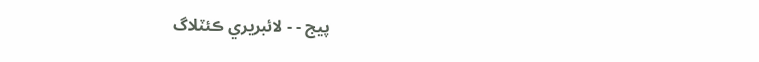پيج - - لائبريري ڪئٽلاگ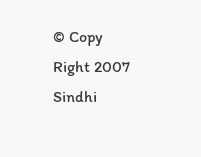© Copy Right 2007
Sindhi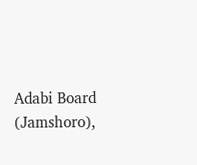Adabi Board (Jamshoro),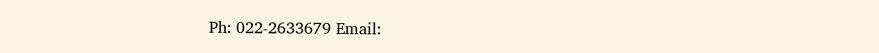Ph: 022-2633679 Email: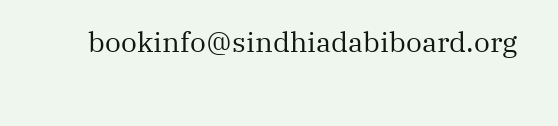bookinfo@sindhiadabiboard.org